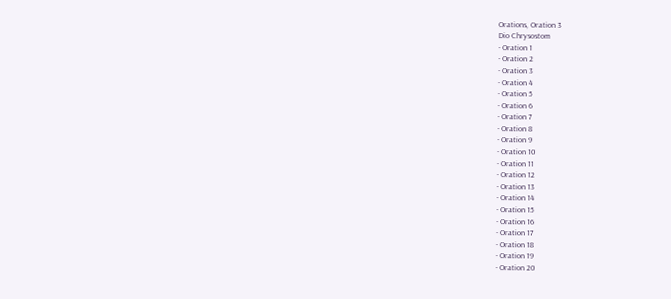Orations, Oration 3
Dio Chrysostom
- Oration 1
- Oration 2
- Oration 3
- Oration 4
- Oration 5
- Oration 6
- Oration 7
- Oration 8
- Oration 9
- Oration 10
- Oration 11
- Oration 12
- Oration 13
- Oration 14
- Oration 15
- Oration 16
- Oration 17
- Oration 18
- Oration 19
- Oration 20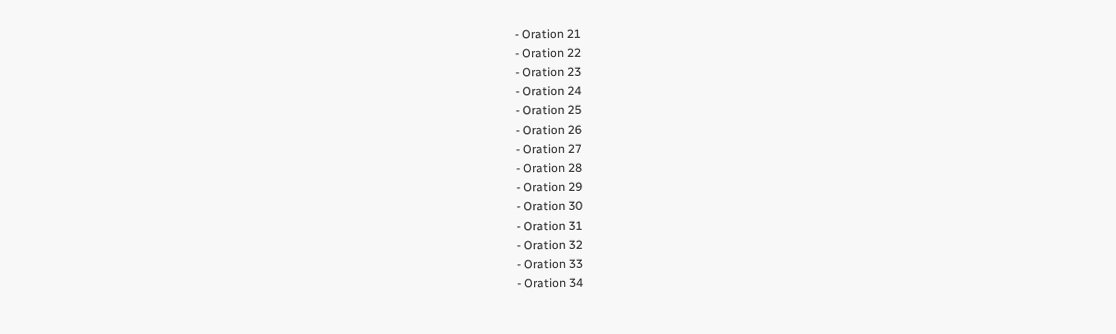- Oration 21
- Oration 22
- Oration 23
- Oration 24
- Oration 25
- Oration 26
- Oration 27
- Oration 28
- Oration 29
- Oration 30
- Oration 31
- Oration 32
- Oration 33
- Oration 34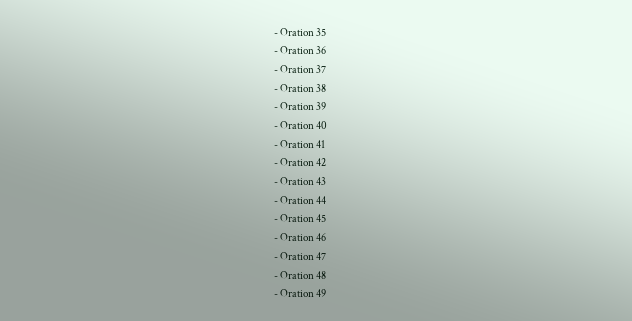- Oration 35
- Oration 36
- Oration 37
- Oration 38
- Oration 39
- Oration 40
- Oration 41
- Oration 42
- Oration 43
- Oration 44
- Oration 45
- Oration 46
- Oration 47
- Oration 48
- Oration 49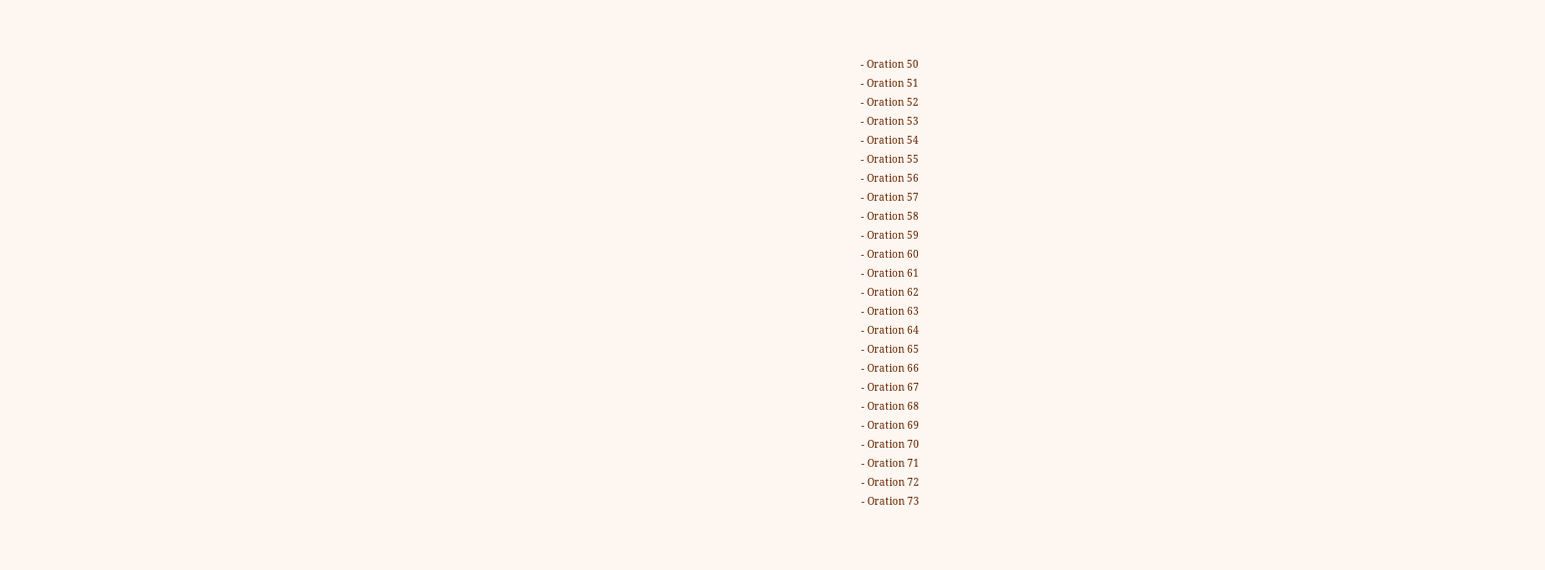- Oration 50
- Oration 51
- Oration 52
- Oration 53
- Oration 54
- Oration 55
- Oration 56
- Oration 57
- Oration 58
- Oration 59
- Oration 60
- Oration 61
- Oration 62
- Oration 63
- Oration 64
- Oration 65
- Oration 66
- Oration 67
- Oration 68
- Oration 69
- Oration 70
- Oration 71
- Oration 72
- Oration 73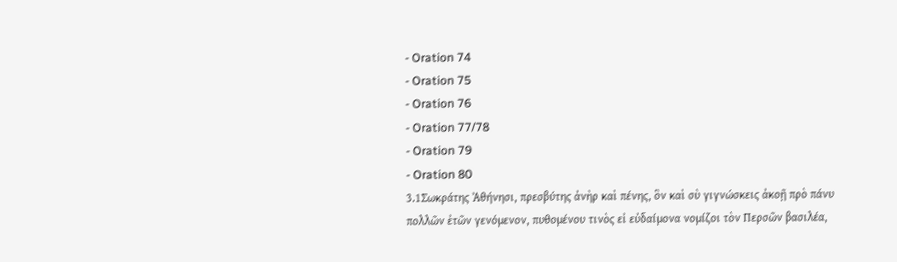- Oration 74
- Oration 75
- Oration 76
- Oration 77/78
- Oration 79
- Oration 80
3.1Σωκράτης Ἀθήνησι, πρεσβύτης ἀνὴρ καὶ πένης, ὃν καὶ σὺ γιγνώσκεις ἀκοῇ πρὸ πάνυ πολλῶν ἐτῶν γενόμενον, πυθομένου τινὸς εἰ εὐδαίμονα νομίζοι τὸν Περσῶν βασιλέα,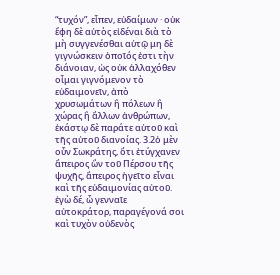“τυχόν”, εἶπεν, εὐδαίμων · οὐκ ἔφη δὲ αὐτὸς εἰδέναι διὰ τὸ μὴ συγγενέσθαι αὐτῷ μη δὲ γιγνώσκειν ὁποῖός ἐστι τὴν διάνοιαν, ὡς οὐκ ἀλλαχόθεν οἶμαι γιγνόμενον τὸ εὐδαιμονεῖν, ἀπὸ χρυσωμάτων ἢ πόλεων ἢ χώρας ἢ ἄλλων ἀνθρώπων, ἑκάστῳ δὲ παράτε αὑτοῦ καὶ τῆς αὑτοῦ διανοίας. 3.2ὁ μὲν οὖν Σωκράτης, ὅτι ἐτύγχανεν ἄπειρος ὢν τοῦ Πέρσου τῆς ψυχῆς, ἄπειρος ἡγεῖτο εἶναι καὶ τῆς εὐδαιμονίας αὐτοῦ. ἐγὼ δέ, ὦ γενναῖε αὐτοκράτορ, παραγέγονά σοι καὶ τυχὸν οὐδενὸς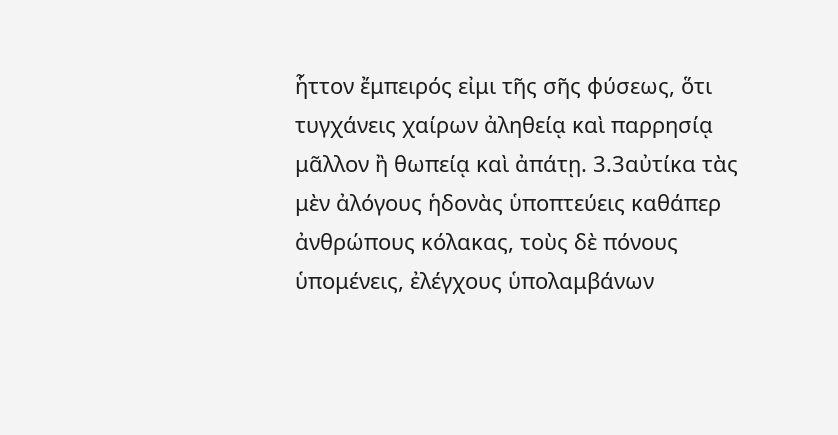ἧττον ἔμπειρός εἰμι τῆς σῆς φύσεως, ὅτι τυγχάνεις χαίρων ἀληθείᾳ καὶ παρρησίᾳ μᾶλλον ἢ θωπείᾳ καὶ ἀπάτῃ. 3.3αὐτίκα τὰς μὲν ἀλόγους ἡδονὰς ὑποπτεύεις καθάπερ ἀνθρώπους κόλακας, τοὺς δὲ πόνους ὑπομένεις, ἐλέγχους ὑπολαμβάνων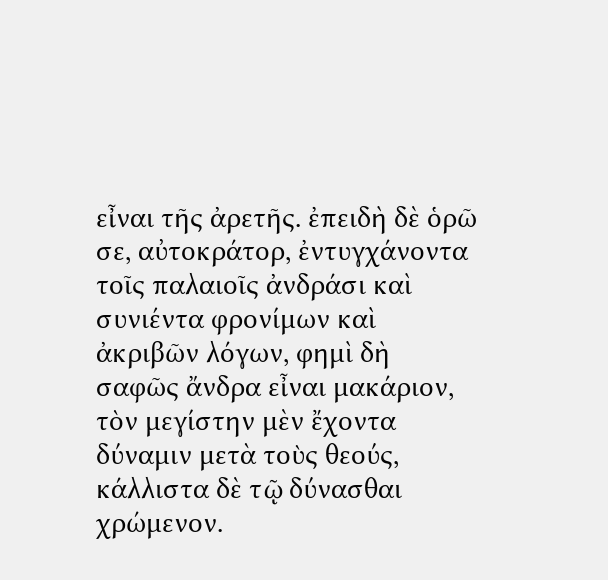εἶναι τῆς ἀρετῆς. ἐπειδὴ δὲ ὁρῶ σε, αὐτοκράτορ, ἐντυγχάνοντα τοῖς παλαιοῖς ἀνδράσι καὶ συνιέντα φρονίμων καὶ ἀκριβῶν λόγων, φημὶ δὴ σαφῶς ἄνδρα εἶναι μακάριον, τὸν μεγίστην μὲν ἔχοντα δύναμιν μετὰ τοὺς θεούς, κάλλιστα δὲ τῷ δύνασθαι χρώμενον.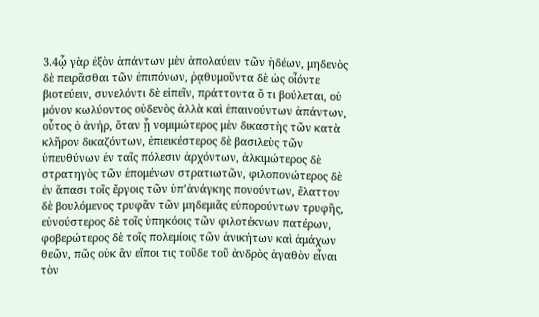3.4ᾧ γὰρ ἐξὸν ἁπάντων μὲν ἀπολαύειν τῶν ἡδέων, μηδενὸς δὲ πειρᾶσθαι τῶν ἐπιπόνων, ῥᾳθυμοῦντα δὲ ὡς οἷόντε βιοτεύειν, συνελόντι δὲ εἰπεῖν, πράττοντα ὅ τι βούλεται, οὐ μόνον κωλύοντος οὐδενὸς ἀλλὰ καὶ ἐπαινούντων ἁπάντων, οὗτος ὁ ἀνήρ, ὅταν ᾗ νομιμώτερος μὲν δικαστὴς τῶν κατὰ κλῆρον δικαζόντων, ἐπιεικέστερος δὲ βασιλεὺς τῶν ὑπευθύνων ἐν ταῖς πόλεσιν ἀρχόντων, ἀλκιμώτερος δὲ στρατηγὸς τῶν ἑπομένων στρατιωτῶν, φιλοπονώτερος δὲ ἐν ἅπασι τοῖς ἔργοις τῶν ὑπ’ἀνάγκης πονούντων, ἔλαττον δὲ βουλόμενος τρυφᾶν τῶν μηδεμιᾶς εὐπορούντων τρυφῆς, εὐνούστερος δὲ τοῖς ὑπηκόοις τῶν φιλοτέκνων πατέρων, φοβερώτερος δὲ τοῖς πολεμίοις τῶν ἀνικήτων καὶ ἀμάχων θεῶν, πῶς οὐκ ἂν εἴποι τις τοῦδε τοῦ ἀνδρὸς ἀγαθὸν εἶναι τὸν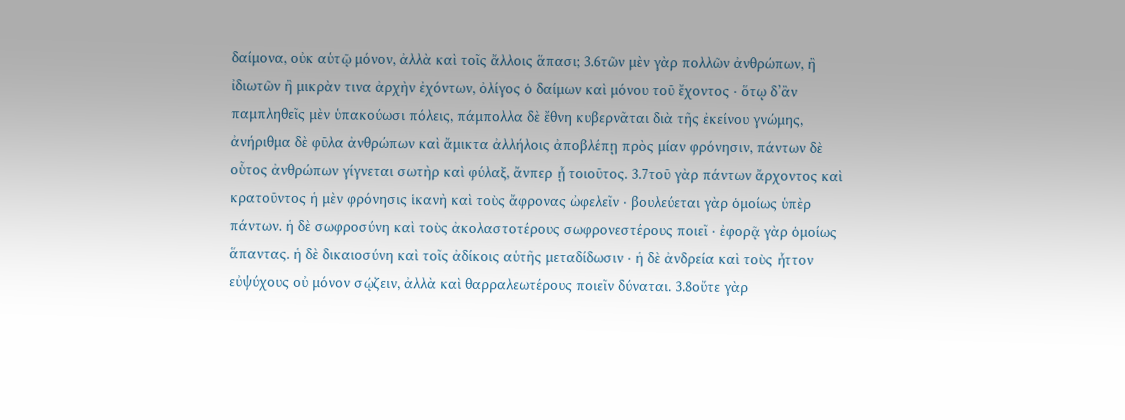δαίμονα, οὐκ αὑτῷ μόνον, ἀλλὰ καὶ τοῖς ἄλλοις ἅπασι; 3.6τῶν μὲν γὰρ πολλῶν ἀνθρώπων, ἢ ἰδιωτῶν ἢ μικρὰν τινα ἀρχὴν ἐχόντων, ὀλίγος ὁ δαίμων καὶ μόνου τοῦ ἔχοντος · ὅτῳ δ’ἂν παμπληθεῖς μὲν ὑπακούωσι πόλεις, πάμπολλα δὲ ἔθνη κυβερνᾶται διὰ τῆς ἐκείνου γνώμης, ἀνήριθμα δὲ φῦλα ἀνθρώπων καὶ ἄμικτα ἀλλήλοις ἀποβλέπῃ πρὸς μίαν φρόνησιν, πάντων δὲ οὗτος ἀνθρώπων γίγνεται σωτὴρ καὶ φύλαξ, ἄνπερ ᾗ τοιοῦτος. 3.7τοῦ γὰρ πάντων ἄρχοντος καὶ κρατοῦντος ἡ μὲν φρόνησις ἱκανὴ καὶ τοὺς ἄφρονας ὠφελεῖν · βουλεύεται γὰρ ὁμοίως ὑπὲρ πάντων. ἡ δὲ σωφροσύνη καὶ τοὺς ἀκολαστοτέρους σωφρονεστέρους ποιεῖ · ἐφορᾷ γὰρ ὁμοίως ἅπαντας. ἡ δὲ δικαιοσύνη καὶ τοῖς ἀδίκοις αὑτῆς μεταδίδωσιν · ἡ δὲ ἀνδρεία καὶ τοὺς ἧττον εὐψύχους οὐ μόνον σῴζειν, ἀλλὰ καὶ θαρραλεωτέρους ποιεῖν δύναται. 3.8οὔτε γὰρ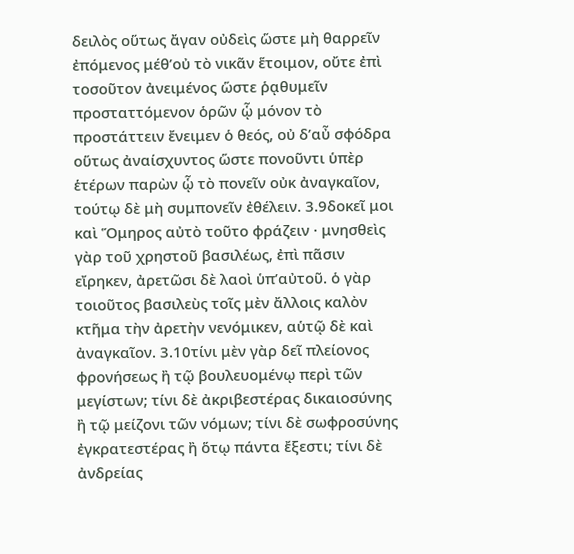δειλὸς οὕτως ἄγαν οὐδεὶς ὥστε μὴ θαρρεῖν ἐπόμενος μέθ’οὐ τὸ νικᾶν ἕτοιμον, οὔτε ἐπὶ τοσοῦτον ἀνειμένος ὥστε ῥᾳθυμεῖν προσταττόμενον ὁρῶν ᾧ μόνον τὸ προστάττειν ἔνειμεν ὁ θεός, οὐ δ’αὖ σφόδρα οὕτως ἀναίσχυντος ὥστε πονοῦντι ὑπὲρ ἑτέρων παρὼν ᾧ τὸ πονεῖν οὐκ ἀναγκαῖον, τούτῳ δὲ μὴ συμπονεῖν ἐθέλειν. 3.9δοκεῖ μοι καὶ Ὅμηρος αὐτὸ τοῦτο φράζειν · μνησθεὶς γὰρ τοῦ χρηστοῦ βασιλέως, ἐπὶ πᾶσιν εἴρηκεν, ἀρετῶσι δὲ λαοὶ ὑπ’αὐτοῦ. ὁ γὰρ τοιοῦτος βασιλεὺς τοῖς μὲν ἄλλοις καλὸν κτῆμα τὴν ἀρετὴν νενόμικεν, αὑτῷ δὲ καὶ ἀναγκαῖον. 3.10τίνι μὲν γὰρ δεῖ πλείονος φρονήσεως ἢ τῷ βουλευομένῳ περὶ τῶν μεγίστων; τίνι δὲ ἀκριβεστέρας δικαιοσύνης ἢ τῷ μείζονι τῶν νόμων; τίνι δὲ σωφροσύνης ἐγκρατεστέρας ἢ ὅτῳ πάντα ἔξεστι; τίνι δὲ ἀνδρείας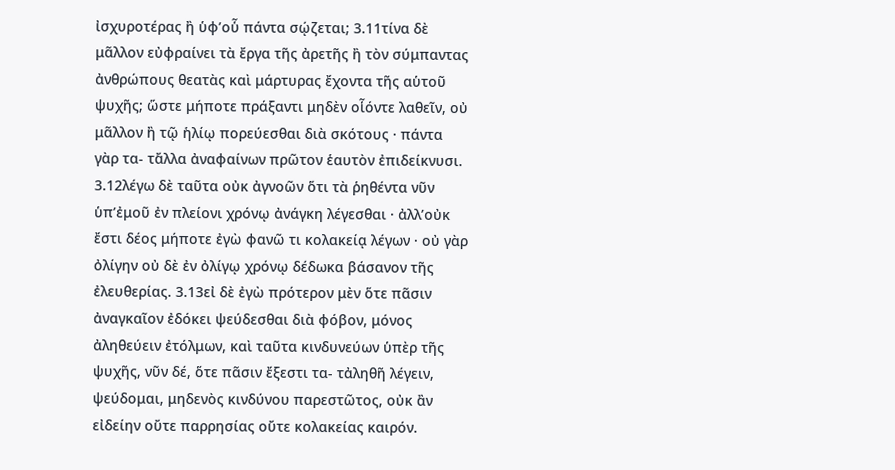ἰσχυροτέρας ἢ ὑφ’οὗ πάντα σῴζεται; 3.11τίνα δὲ μᾶλλον εὐφραίνει τὰ ἔργα τῆς ἀρετῆς ἢ τὸν σύμπαντας ἀνθρώπους θεατὰς καὶ μάρτυρας ἔχοντα τῆς αὑτοῦ ψυχῆς; ὥστε μήποτε πράξαντι μηδὲν οἷόντε λαθεῖν, οὐ μᾶλλον ἢ τῷ ἡλίῳ πορεύεσθαι διὰ σκότους · πάντα γὰρ τα- τἄλλα ἀναφαίνων πρῶτον ἑαυτὸν ἐπιδείκνυσι. 3.12λέγω δὲ ταῦτα οὐκ ἀγνοῶν ὅτι τὰ ῥηθέντα νῦν ὑπ’ἐμοῦ ἐν πλείονι χρόνῳ ἀνάγκη λέγεσθαι · ἀλλ’οὐκ ἔστι δέος μήποτε ἐγὼ φανῶ τι κολακείᾳ λέγων · οὐ γὰρ ὀλίγην οὐ δὲ ἐν ὀλίγῳ χρόνῳ δέδωκα βάσανον τῆς ἐλευθερίας. 3.13εἰ δὲ ἐγὼ πρότερον μὲν ὅτε πᾶσιν ἀναγκαῖον ἐδόκει ψεύδεσθαι διὰ φόβον, μόνος ἀληθεύειν ἐτόλμων, καὶ ταῦτα κινδυνεύων ὑπὲρ τῆς ψυχῆς, νῦν δέ, ὅτε πᾶσιν ἔξεστι τα- τἀληθῆ λέγειν, ψεύδομαι, μηδενὸς κινδύνου παρεστῶτος, οὐκ ἂν εἰδείην οὔτε παρρησίας οὔτε κολακείας καιρόν.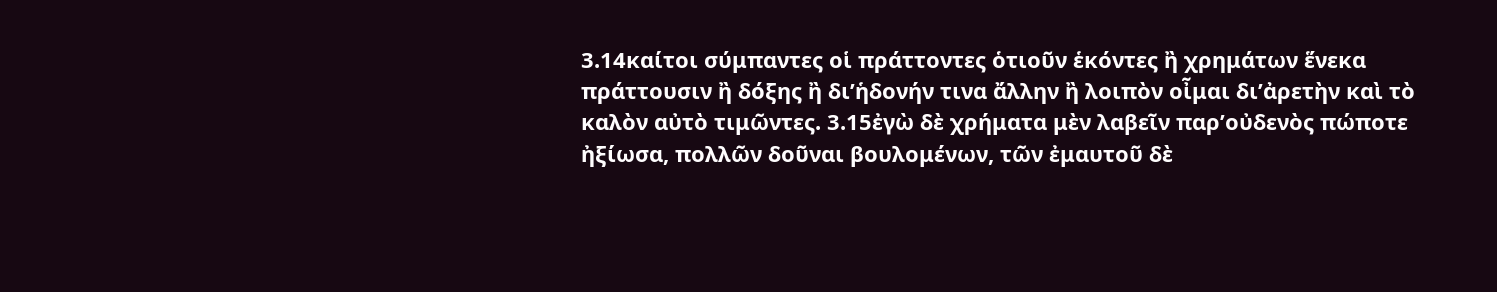3.14καίτοι σύμπαντες οἱ πράττοντες ὁτιοῦν ἑκόντες ἢ χρημάτων ἕνεκα πράττουσιν ἢ δόξης ἢ δι’ἡδονήν τινα ἄλλην ἢ λοιπὸν οἶμαι δι’ἀρετὴν καὶ τὸ καλὸν αὐτὸ τιμῶντες. 3.15ἐγὼ δὲ χρήματα μὲν λαβεῖν παρ’οὐδενὸς πώποτε ἠξίωσα, πολλῶν δοῦναι βουλομένων, τῶν ἐμαυτοῦ δὲ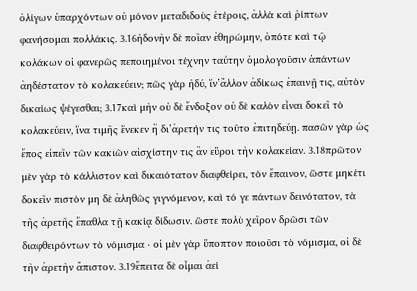ὀλίγων ὑπαρχόντων οὐ μόνον μεταδιδοὺς ἑτέροις, ἀλλὰ καὶ ῥίπτων φανήσομαι πολλάκις. 3.16ἡδονὴν δὲ ποῖαν ἐθηρώμην, ὁπότε καὶ τῷ κολάκων οἱ φανερῶς πεποιημένοι τέχνην ταύτην ὁμολογοῦσιν ἁπάντων ἀηδέστατον τὸ κολακεύειν; πῶς γὰρ ἡδύ, ἵν’ἄλλον ἀδίκως ἐπαινῇ τις, αὐτὸν δικαίως ψέγεσθαι; 3.17καὶ μὴν οὐ δὲ ἔνδοξον οὐ δὲ καλὸν εἶναι δοκεῖ τὸ κολακεύειν, ἵνα τιμῆς ἕνεκεν ἢ δι’ἀρετήν τις τοῦτο ἐπιτηδεύῃ. πασῶν γὰρ ὡς ἔπος εἰπεῖν τῶν κακιῶν αἰσχίστην τις ἂν εὕροι τὴν κολακείαν. 3.18πρῶτον μὲν γὰρ τὸ κάλλιστον καὶ δικαιότατον διαφθείρει, τὸν ἔπαινον, ὥστε μηκέτι δοκεῖν πιστὸν μη δὲ ἀληθῶς γιγνόμενον, καὶ τό γε πάντων δεινότατον, τὰ τῆς ἀρετῆς ἔπαθλα τῇ κακίᾳ δίδωσιν. ὥστε πολὺ χεῖρον δρῶσι τῶν διαφθειρόντων τὸ νόμισμα · οἱ μὲν γὰρ ὕποπτον ποιοῦσι τὸ νόμισμα, οἱ δὲ τὴν ἀρετὴν ἄπιστον. 3.19ἔπειτα δὲ οἶμαι ἀεί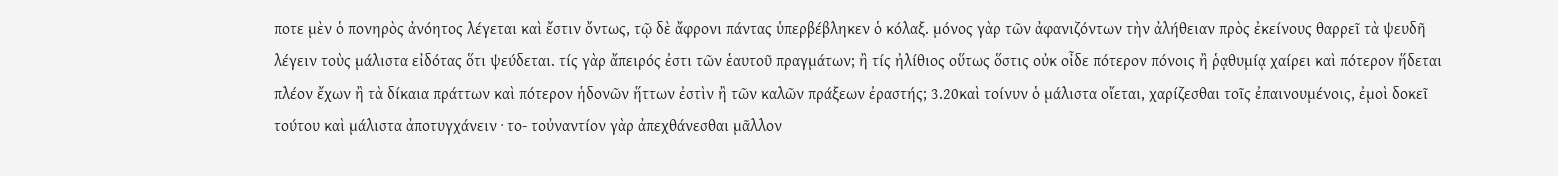ποτε μὲν ὁ πονηρὸς ἀνόητος λέγεται καὶ ἔστιν ὄντως, τῷ δὲ ἄφρονι πάντας ὑπερβέβληκεν ὁ κόλαξ. μόνος γὰρ τῶν ἀφανιζόντων τὴν ἀλήθειαν πρὸς ἐκείνους θαρρεῖ τὰ ψευδῆ λέγειν τοὺς μάλιστα εἰδότας ὅτι ψεύδεται. τίς γὰρ ἄπειρός ἐστι τῶν ἑαυτοῦ πραγμάτων; ἢ τίς ἠλίθιος οὕτως ὅστις οὐκ οἶδε πότερον πόνοις ἢ ῥᾳθυμίᾳ χαίρει καὶ πότερον ἥδεται πλέον ἔχων ἢ τὰ δίκαια πράττων καὶ πότερον ἡδονῶν ἥττων ἐστὶν ἢ τῶν καλῶν πράξεων ἐραστής; 3.20καὶ τοίνυν ὁ μάλιστα οἴεται, χαρίζεσθαι τοῖς ἐπαινουμένοις, ἐμοὶ δοκεῖ τούτου καὶ μάλιστα ἀποτυγχάνειν · το- τοὐναντίον γὰρ ἀπεχθάνεσθαι μᾶλλον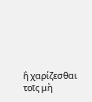ἢ χαρίζεσθαι τοῖς μὴ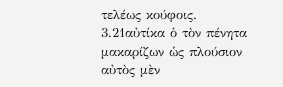τελέως κούφοις. 3.21αὐτίκα ὁ τὸν πένητα μακαρίζων ὡς πλούσιον αὐτὸς μὲν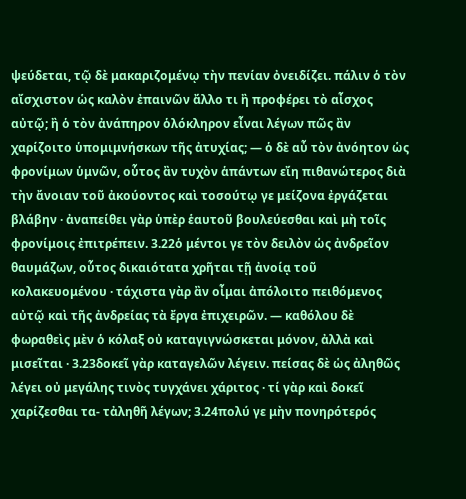ψεύδεται, τῷ δὲ μακαριζομένῳ τὴν πενίαν ὀνειδίζει. πάλιν ὁ τὸν αἴσχιστον ὡς καλὸν ἐπαινῶν ἄλλο τι ἢ προφέρει τὸ αἶσχος αὐτῷ; ἢ ὁ τὸν ἀνάπηρον ὁλόκληρον εἶναι λέγων πῶς ἂν χαρίζοιτο ὑπομιμνήσκων τῆς ἀτυχίας; — ὁ δὲ αὖ τὸν ἀνόητον ὡς φρονίμων ὑμνῶν, οὗτος ἂν τυχὸν ἁπάντων εἴη πιθανώτερος διὰ τὴν ἄνοιαν τοῦ ἀκούοντος καὶ τοσούτῳ γε μείζονα ἐργάζεται βλάβην · ἀναπείθει γὰρ ὑπὲρ ἑαυτοῦ βουλεύεσθαι καὶ μὴ τοῖς φρονίμοις ἐπιτρέπειν. 3.22ὁ μέντοι γε τὸν δειλὸν ὡς ἀνδρεῖον θαυμάζων, οὗτος δικαιότατα χρῆται τῇ ἀνοίᾳ τοῦ κολακευομένου · τάχιστα γὰρ ἂν οἶμαι ἀπόλοιτο πειθόμενος αὐτῷ καὶ τῆς ἀνδρείας τὰ ἔργα ἐπιχειρῶν. — καθόλου δὲ φωραθεὶς μὲν ὁ κόλαξ οὐ καταγιγνώσκεται μόνον, ἀλλὰ καὶ μισεῖται · 3.23δοκεῖ γὰρ καταγελῶν λέγειν. πείσας δὲ ὡς ἀληθῶς λέγει οὐ μεγάλης τινὸς τυγχάνει χάριτος · τί γὰρ καὶ δοκεῖ χαρίζεσθαι τα- τἀληθῆ λέγων; 3.24πολύ γε μὴν πονηρότερός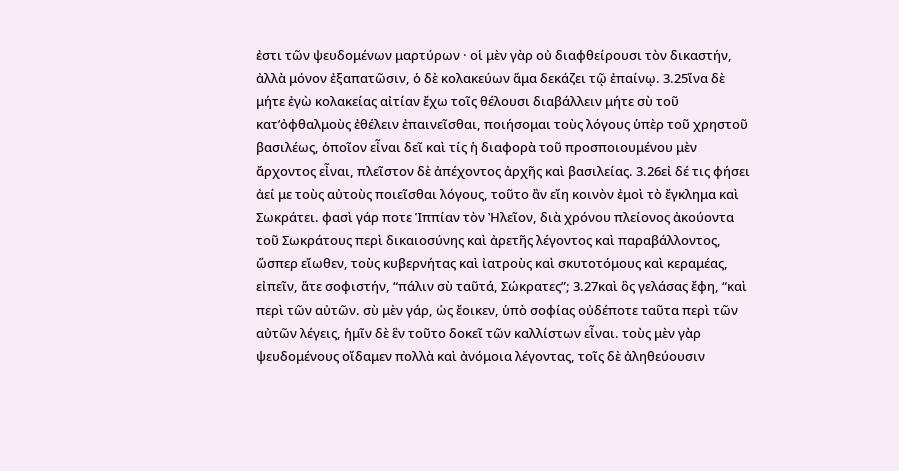ἐστι τῶν ψευδομένων μαρτύρων · οἱ μὲν γὰρ οὐ διαφθείρουσι τὸν δικαστήν, ἀλλὰ μόνον ἐξαπατῶσιν, ὁ δὲ κολακεύων ἅμα δεκάζει τῷ ἐπαίνῳ. 3.25ἵνα δὲ μήτε ἐγὼ κολακείας αἰτίαν ἔχω τοῖς θέλουσι διαβάλλειν μήτε σὺ τοῦ κατ’ὀφθαλμοὺς ἐθέλειν ἐπαινεῖσθαι, ποιήσομαι τοὺς λόγους ὑπὲρ τοῦ χρηστοῦ βασιλέως, ὁποῖον εἶναι δεῖ καὶ τίς ἡ διαφορὰ τοῦ προσποιουμένου μὲν ἄρχοντος εἶναι, πλεῖστον δὲ ἀπέχοντος ἀρχῆς καὶ βασιλείας. 3.26εἰ δέ τις φήσει ἀεί με τοὺς αὐτοὺς ποιεῖσθαι λόγους, τοῦτο ἂν εἴη κοινὸν ἐμοὶ τὸ ἔγκλημα καὶ Σωκράτει. φασὶ γάρ ποτε Ἱππίαν τὸν Ἠλεῖον, διὰ χρόνου πλείονος ἀκούοντα τοῦ Σωκράτους περὶ δικαιοσύνης καὶ ἀρετῆς λέγοντος καὶ παραβάλλοντος, ὥσπερ εἴωθεν, τοὺς κυβερνήτας καὶ ἰατροὺς καὶ σκυτοτόμους καὶ κεραμέας, εἰπεῖν, ἅτε σοφιστήν, “πάλιν σὺ ταῦτά, Σώκρατες”; 3.27καὶ ὃς γελάσας ἔφη, “καὶ περὶ τῶν αὐτῶν. σὺ μὲν γάρ, ὡς ἔοικεν, ὑπὸ σοφίας οὐδέποτε ταῦτα περὶ τῶν αὐτῶν λέγεις, ἡμῖν δὲ ἓν τοῦτο δοκεῖ τῶν καλλίστων εἶναι. τοὺς μὲν γὰρ ψευδομένους οἴδαμεν πολλὰ καὶ ἀνόμοια λέγοντας, τοῖς δὲ ἀληθεύουσιν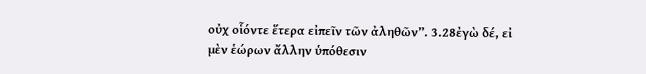οὐχ οἷόντε ἕτερα εἰπεῖν τῶν ἀληθῶν”. 3.28ἐγὼ δέ, εἰ μὲν ἑώρων ἄλλην ὑπόθεσιν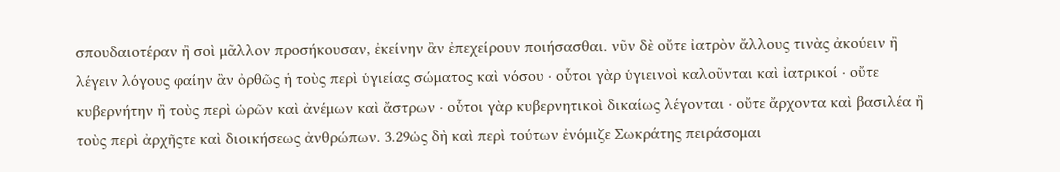σπουδαιοτέραν ἢ σοὶ μᾶλλον προσήκουσαν, ἐκείνην ἂν ἐπεχείρουν ποιήσασθαι. νῦν δὲ οὔτε ἰατρὸν ἄλλους τινὰς ἀκούειν ἢ λέγειν λόγους φαίην ἂν ὀρθῶς ἡ τοὺς περὶ ὑγιείας σώματος καὶ νόσου · οὗτοι γὰρ ὑγιεινοὶ καλοῦνται καὶ ἰατρικοί · οὔτε κυβερνήτην ἢ τοὺς περὶ ὡρῶν καὶ ἀνέμων καὶ ἄστρων · οὗτοι γὰρ κυβερνητικοὶ δικαίως λέγονται · οὔτε ἄρχοντα καὶ βασιλέα ἢ τοὺς περὶ ἀρχῆςτε καὶ διοικήσεως ἀνθρώπων. 3.29ὡς δὴ καὶ περὶ τούτων ἐνόμιζε Σωκράτης πειράσομαι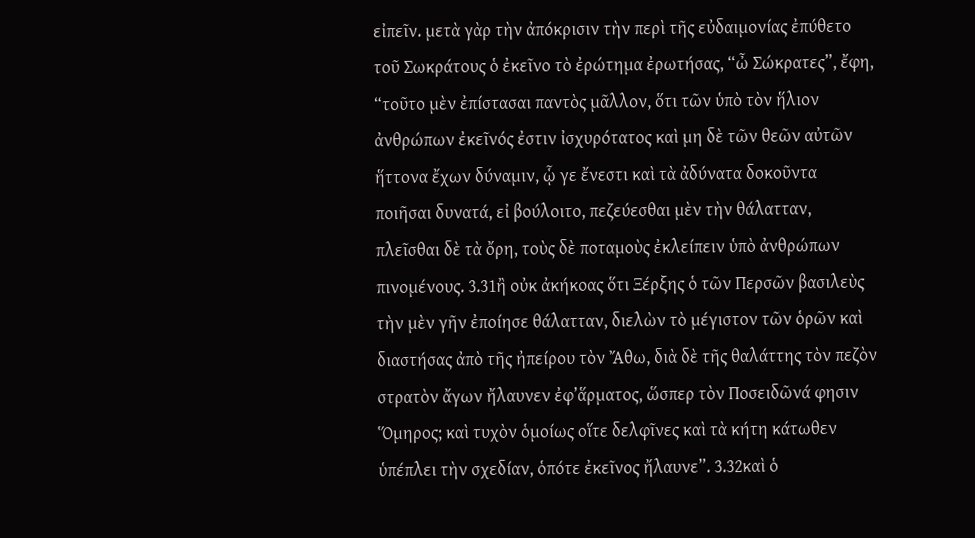εἰπεῖν. μετὰ γὰρ τὴν ἀπόκρισιν τὴν περὶ τῆς εὐδαιμονίας ἐπύθετο τοῦ Σωκράτους ὁ ἐκεῖνο τὸ ἐρώτημα ἐρωτήσας, “ὦ Σώκρατες”, ἔφη, “τοῦτο μὲν ἐπίστασαι παντὸς μᾶλλον, ὅτι τῶν ὑπὸ τὸν ἥλιον ἀνθρώπων ἐκεῖνός ἐστιν ἰσχυρότατος καὶ μη δὲ τῶν θεῶν αὐτῶν ἥττονα ἔχων δύναμιν, ᾧ γε ἔνεστι καὶ τὰ ἀδύνατα δοκοῦντα ποιῆσαι δυνατά, εἰ βούλοιτο, πεζεύεσθαι μὲν τὴν θάλατταν, πλεῖσθαι δὲ τὰ ὄρη, τοὺς δὲ ποταμοὺς ἐκλείπειν ὑπὸ ἀνθρώπων πινομένους. 3.31ἢ οὐκ ἀκήκοας ὅτι Ξέρξης ὁ τῶν Περσῶν βασιλεὺς τὴν μὲν γῆν ἐποίησε θάλατταν, διελὼν τὸ μέγιστον τῶν ὁρῶν καὶ διαστήσας ἀπὸ τῆς ἠπείρου τὸν Ἄθω, διὰ δὲ τῆς θαλάττης τὸν πεζὸν στρατὸν ἄγων ἤλαυνεν ἐφ’ἅρματος, ὥσπερ τὸν Ποσειδῶνά φησιν Ὅμηρος; καὶ τυχὸν ὁμοίως οἵτε δελφῖνες καὶ τὰ κήτη κάτωθεν ὑπέπλει τὴν σχεδίαν, ὁπότε ἐκεῖνος ἤλαυνε”. 3.32καὶ ὁ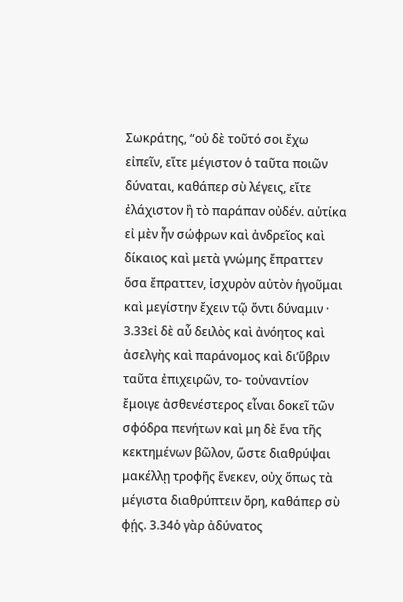Σωκράτης, “οὐ δὲ τοῦτό σοι ἔχω εἰπεῖν, εἴτε μέγιστον ὁ ταῦτα ποιῶν δύναται, καθάπερ σὺ λέγεις, εἴτε ἐλάχιστον ἢ τὸ παράπαν οὐδέν. αὐτίκα εἰ μὲν ἦν σώφρων καὶ ἀνδρεῖος καὶ δίκαιος καὶ μετὰ γνώμης ἔπραττεν ὅσα ἔπραττεν, ἰσχυρὸν αὐτὸν ἡγοῦμαι καὶ μεγίστην ἔχειν τῷ ὄντι δύναμιν · 3.33εἰ δὲ αὖ δειλὸς καὶ ἀνόητος καὶ ἀσελγὴς καὶ παράνομος καὶ δι’ὕβριν ταῦτα ἐπιχειρῶν, το- τοὐναντίον ἔμοιγε ἀσθενέστερος εἶναι δοκεῖ τῶν σφόδρα πενήτων καὶ μη δὲ ἕνα τῆς κεκτημένων βῶλον, ὥστε διαθρύψαι μακέλλῃ τροφῆς ἕνεκεν, οὐχ ὅπως τὰ μέγιστα διαθρύπτειν ὄρη, καθάπερ σὺ φῄς. 3.34ὁ γὰρ ἀδύνατος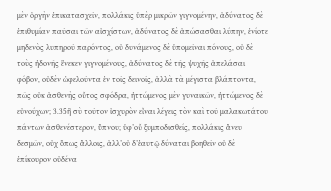μὲν ὀργὴν ἐπικατασχεῖν, πολλάκις ὑπὲρ μικρῶν γιγνομένην, ἀδύνατος δὲ ἐπιθυμίαν παῦσαι τῶν αἰσχίστων, ἀδύνατος δὲ ἀπώσασθαι λύπην, ἐνίοτε μηδενὸς λυπηροῦ παρόντος, οὐ δυνάμενος δὲ ὑπομεῖναι πόνους, οὐ δὲ τοὺς ἡδονῆς ἕνεκεν γιγνομένους, ἀδύνατος δὲ τῆς ψυχῆς ἀπελάσαι φόβον, οὐδὲν ὠφελοῦντα ἐν τοῖς δεινοῖς, ἀλλὰ τὰ μέγιστα βλάπτοντα, πῶς οὐκ ἀσθενὴς οὗτος σφόδρα, ἡττώμενος μὲν γυναικῶν, ἡττώμενος δὲ εὐνούχων; 3.35ἢ σὺ τοῦτον ἰσχυρὸν εἶναι λέγεις τὸν καὶ τοῦ μαλακωτάτου πάντων ἀσθενέστερον, ὕπνου; ὑφ’οὗ ξυμποδισθείς, πολλάκις ἄνευ δεσμῶν, οὐχ ὅπως ἄλλοις, ἀλλ’οὐ δ’ἑαυτῷ δύναται βοηθεῖν οὐ δὲ ἐπίκουρον οὐδένα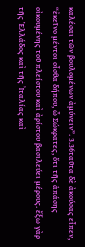καλέσαι τῶν βουλομένων ἀμύνειν”. 3.36ταῦτα δὲ ἀκούσας εἶπεν, “ἐκεῖνο μέντοι οἶσθα δήπου, ὦ Σώκρατες, ὅτι τῆς ἁπάσης οἰκουμένης τοῦ πλείστου καὶ ἀρίστου βασιλεύει μέρους. ἔξω γὰρ τῆς Ἑλλάδος καὶ τῆς Ἰταλίας καὶ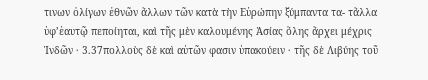τινων ὀλίγων ἐθνῶν ἄλλων τῶν κατὰ τὴν Εὐρώπην ξύμπαντα τα- τἄλλα ὑφ’ἑαυτῷ πεποίηται, καὶ τῆς μὲν καλουμένης Ἀσίας ὅλης ἄρχει μέχρις Ἰνδῶν · 3.37πολλοὺς δὲ καὶ αὐτῶν φασιν ὑπακούειν · τῆς δὲ Λιβύης τοῦ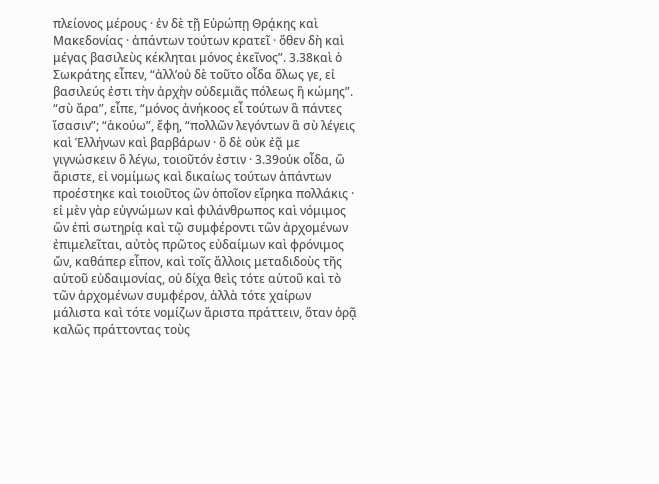πλείονος μέρους · ἐν δὲ τῇ Εὐρώπῃ Θρᾴκης καὶ Μακεδονίας · ἁπάντων τούτων κρατεῖ · ὅθεν δὴ καὶ μέγας βασιλεὺς κέκληται μόνος ἐκεῖνος”. 3.38καὶ ὁ Σωκράτης εἶπεν, “ἀλλ’οὐ δὲ τοῦτο οἶδα ὅλως γε, εἰ βασιλεύς ἐστι τὴν ἀρχὴν οὐδεμιᾶς πόλεως ἢ κώμης”. “σὺ ἄρα”, εἶπε, “μόνος ἀνήκοος εἶ τούτων ἃ πάντες ἴσασιν”; “ἀκούω”, ἔφη, “πολλῶν λεγόντων ἃ σὺ λέγεις καὶ Ἑλλήνων καὶ βαρβάρων · ὃ δὲ οὐκ ἐᾷ με γιγνώσκειν ὃ λέγω, τοιοῦτόν ἐστιν · 3.39οὐκ οἶδα, ὢ ἄριστε, εἰ νομίμως καὶ δικαίως τούτων ἁπάντων προέστηκε καὶ τοιοῦτος ὢν ὁποῖον εἴρηκα πολλάκις · εἰ μὲν γὰρ εὐγνώμων καὶ φιλάνθρωπος καὶ νόμιμος ὢν ἐπὶ σωτηρίᾳ καὶ τῷ συμφέροντι τῶν ἀρχομένων ἐπιμελεῖται, αὐτὸς πρῶτος εὐδαίμων καὶ φρόνιμος ὤν, καθάπερ εἶπον, καὶ τοῖς ἄλλοις μεταδιδοὺς τῆς αὑτοῦ εὐδαιμονίας, οὐ δίχα θεὶς τότε αὑτοῦ καὶ τὸ τῶν ἀρχομένων συμφέρον, ἀλλὰ τότε χαίρων μάλιστα καὶ τότε νομίζων ἄριστα πράττειν, ὅταν ὁρᾷ καλῶς πράττοντας τοὺς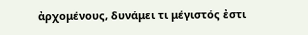ἀρχομένους, δυνάμει τι μέγιστός ἐστι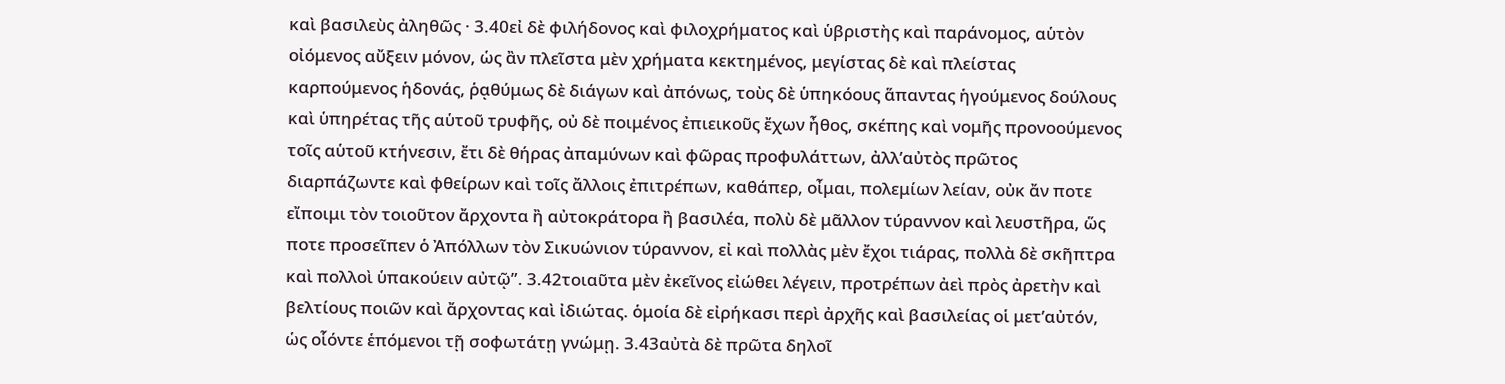καὶ βασιλεὺς ἀληθῶς · 3.40εἰ δὲ φιλήδονος καὶ φιλοχρήματος καὶ ὑβριστὴς καὶ παράνομος, αὑτὸν οἰόμενος αὔξειν μόνον, ὡς ἂν πλεῖστα μὲν χρήματα κεκτημένος, μεγίστας δὲ καὶ πλείστας καρπούμενος ἡδονάς, ῥᾳθύμως δὲ διάγων καὶ ἀπόνως, τοὺς δὲ ὑπηκόους ἅπαντας ἡγούμενος δούλους καὶ ὑπηρέτας τῆς αὑτοῦ τρυφῆς, οὐ δὲ ποιμένος ἐπιεικοῦς ἔχων ἦθος, σκέπης καὶ νομῆς προνοούμενος τοῖς αὑτοῦ κτήνεσιν, ἔτι δὲ θήρας ἀπαμύνων καὶ φῶρας προφυλάττων, ἀλλ’αὐτὸς πρῶτος διαρπάζωντε καὶ φθείρων καὶ τοῖς ἄλλοις ἐπιτρέπων, καθάπερ, οἶμαι, πολεμίων λείαν, οὐκ ἄν ποτε εἴποιμι τὸν τοιοῦτον ἄρχοντα ἢ αὐτοκράτορα ἢ βασιλέα, πολὺ δὲ μᾶλλον τύραννον καὶ λευστῆρα, ὥς ποτε προσεῖπεν ὁ Ἀπόλλων τὸν Σικυώνιον τύραννον, εἰ καὶ πολλὰς μὲν ἔχοι τιάρας, πολλὰ δὲ σκῆπτρα καὶ πολλοὶ ὑπακούειν αὐτῷ”. 3.42τοιαῦτα μὲν ἐκεῖνος εἰώθει λέγειν, προτρέπων ἀεὶ πρὸς ἀρετὴν καὶ βελτίους ποιῶν καὶ ἄρχοντας καὶ ἰδιώτας. ὁμοία δὲ εἰρήκασι περὶ ἀρχῆς καὶ βασιλείας οἱ μετ’αὐτόν, ὡς οἷόντε ἑπόμενοι τῇ σοφωτάτῃ γνώμῃ. 3.43αὐτὰ δὲ πρῶτα δηλοῖ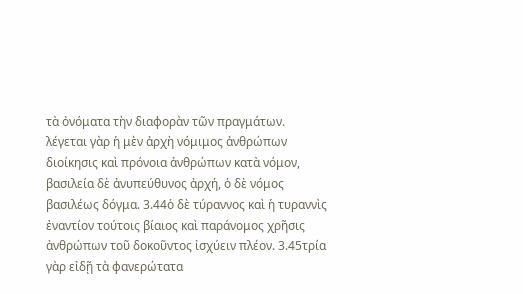τὰ ὀνόματα τὴν διαφορὰν τῶν πραγμάτων. λέγεται γὰρ ἡ μὲν ἀρχὴ νόμιμος ἀνθρώπων διοίκησις καὶ πρόνοια ἀνθρώπων κατὰ νόμον, βασιλεία δὲ ἀνυπεύθυνος ἀρχή, ὁ δὲ νόμος βασιλέως δόγμα. 3.44ὁ δὲ τύραννος καὶ ἡ τυραννὶς ἐναντίον τούτοις βίαιος καὶ παράνομος χρῆσις ἀνθρώπων τοῦ δοκοῦντος ἰσχύειν πλέον. 3.45τρία γὰρ εἰδῇ τὰ φανερώτατα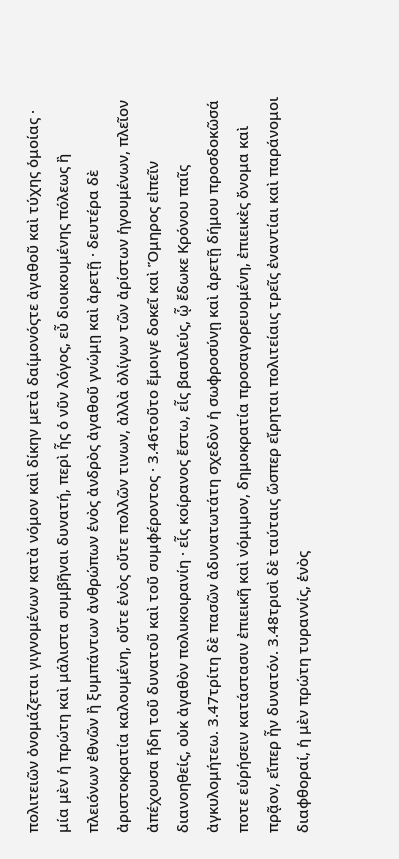πολιτειῶν ὀνομάζεται γιγνομένων κατὰ νόμον καὶ δίκην μετὰ δαίμονόςτε ἀγαθοῦ καὶ τύχης ὁμοίας · μία μὲν ἡ πρώτη καὶ μάλιστα συμβῆναι δυνατή, περὶ ἧς ὁ νῦν λόγος, εὖ διοικουμένης πόλεως ἢ πλειόνων ἐθνῶν ἢ ξυμπάντων ἀνθρώπων ἑνὸς ἀνδρὸς ἀγαθοῦ γνώμῃ καὶ ἀρετῇ · δευτέρα δὲ ἀριστοκρατία καλουμένη, οὔτε ἑνὸς οὔτε πολλῶν τινων, ἀλλὰ ὀλίγων τῶν ἀρίστων ἡγουμένων, πλεῖον ἀπέχουσα ἤδη τοῦ δυνατοῦ καὶ τοῦ συμφέροντος · 3.46τοῦτο ἔμοιγε δοκεῖ καὶ Ὅμηρος εἰπεῖν διανοηθείς, οὐκ ἀγαθὸν πολυκοιρανίη · εἷς κοίρανος ἔστω, εἷς βασιλεύς, ᾧ ἔδωκε Κρόνου παῖς ἀγκυλομήτεω. 3.47τρίτη δὲ πασῶν ἀδυνατωτάτη σχεδὸν ἡ σωφροσύνῃ καὶ ἀρετῇ δήμου προσδοκῶσά ποτε εὑρήσειν κατάστασιν ἐπιεικῆ καὶ νόμιμον, δημοκρατία προσαγορευομένη, ἐπιεικὲς ὄνομα καὶ πρᾷον, εἴπερ ἦν δυνατόν. 3.48τρισὶ δὲ ταύταις ὥσπερ εἴρηται πολιτείαις τρεῖς ἐναντίαι καὶ παράνομοι διαφθοραί, ἡ μὲν πρώτη τυραννίς, ἑνὸς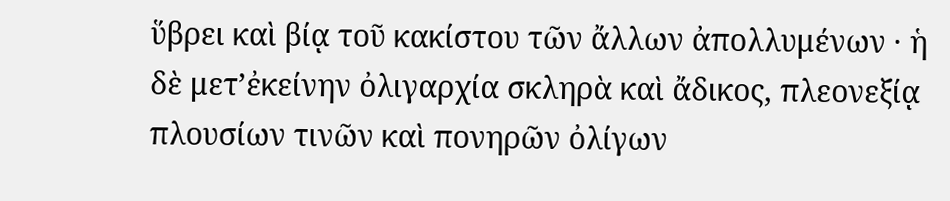ὕβρει καὶ βίᾳ τοῦ κακίστου τῶν ἄλλων ἀπολλυμένων · ἡ δὲ μετ’ἐκείνην ὀλιγαρχία σκληρὰ καὶ ἄδικος, πλεονεξίᾳ πλουσίων τινῶν καὶ πονηρῶν ὀλίγων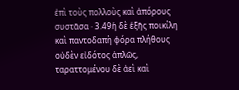ἐπὶ τοὺς πολλοὺς καὶ ἀπόρους συστᾶσα · 3.49ἡ δὲ ἑξῆς ποικίλη καὶ παντοδαπὴ φόρα πλήθους οὐδὲν εἰδότος ἁπλῶς, ταραττομένου δὲ ἀεὶ καὶ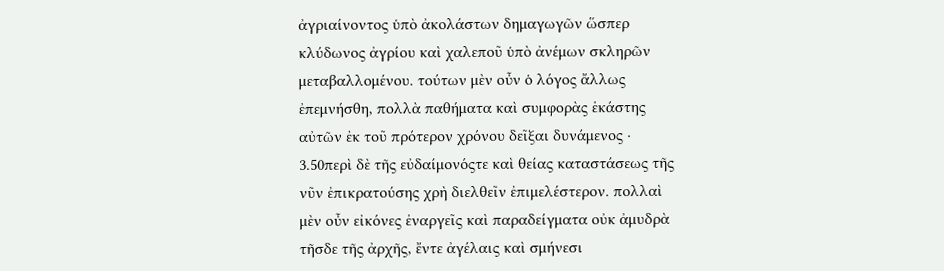ἀγριαίνοντος ὑπὸ ἀκολάστων δημαγωγῶν ὥσπερ κλύδωνος ἀγρίου καὶ χαλεποῦ ὑπὸ ἀνέμων σκληρῶν μεταβαλλομένου. τούτων μὲν οὖν ὁ λόγος ἄλλως ἐπεμνήσθη, πολλὰ παθήματα καὶ συμφορὰς ἑκάστης αὐτῶν ἐκ τοῦ πρότερον χρόνου δεῖξαι δυνάμενος · 3.50περὶ δὲ τῆς εὐδαίμονόςτε καὶ θείας καταστάσεως τῆς νῦν ἐπικρατούσης χρὴ διελθεῖν ἐπιμελέστερον. πολλαὶ μὲν οὖν εἰκόνες ἐναργεῖς καὶ παραδείγματα οὐκ ἀμυδρὰ τῆσδε τῆς ἀρχῆς, ἔντε ἀγέλαις καὶ σμήνεσι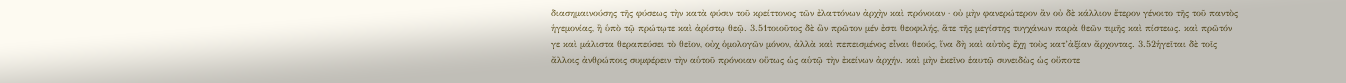διασημαινούσης τῆς φύσεως τὴν κατὰ φύσιν τοῦ κρείττονος τῶν ἐλαττόνων ἀρχὴν καὶ πρόνοιαν · οὐ μὴν φανερώτερον ἂν οὐ δὲ κάλλιον ἕτερον γένοιτο τῆς τοῦ παντὸς ἡγεμονίας, ἢ ὑπὸ τῷ πρώτῳτε καὶ ἀρίστῳ θεῷ. 3.51τοιοῦτος δὲ ὢν πρῶτον μέν ἐστι θεοφιλής, ἅτε τῆς μεγίστης τυγχάνων παρὰ θεῶν τιμῆς καὶ πίστεως. καὶ πρῶτόν γε καὶ μάλιστα θεραπεύσει τὸ θεῖον, οὐχ ὁμολογῶν μόνον, ἀλλὰ καὶ πεπεισμένος εἶναι θεούς, ἵνα δὴ καὶ αὐτὸς ἔχῃ τοὺς κατ’ἀξίαν ἄρχοντας. 3.52ἡγεῖται δὲ τοῖς ἄλλοις ἀνθρώποις συμφέρειν τὴν αὑτοῦ πρόνοιαν οὕτως ὡς αὑτῷ τὴν ἐκείνων ἀρχήν. καὶ μὴν ἐκεῖνο ἑαυτῷ συνειδὼς ὡς οὔποτε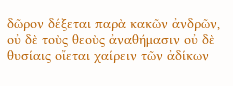δῶρον δέξεται παρὰ κακῶν ἀνδρῶν, οὐ δὲ τοὺς θεοὺς ἀναθήμασιν οὐ δὲ θυσίαις οἴεται χαίρειν τῶν ἀδίκων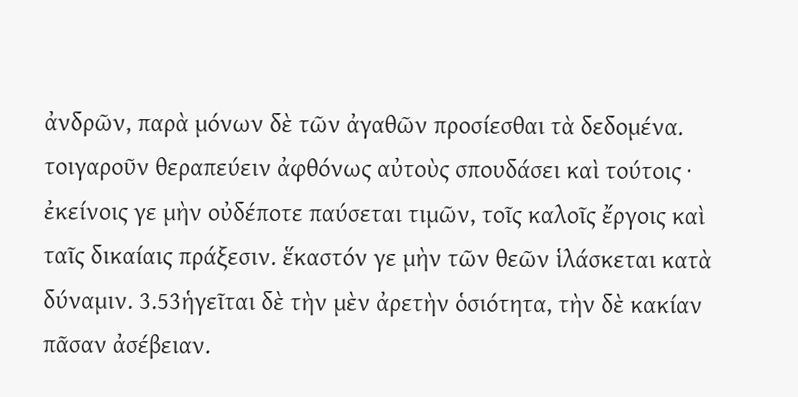ἀνδρῶν, παρὰ μόνων δὲ τῶν ἀγαθῶν προσίεσθαι τὰ δεδομένα. τοιγαροῦν θεραπεύειν ἀφθόνως αὐτοὺς σπουδάσει καὶ τούτοις · ἐκείνοις γε μὴν οὐδέποτε παύσεται τιμῶν, τοῖς καλοῖς ἔργοις καὶ ταῖς δικαίαις πράξεσιν. ἕκαστόν γε μὴν τῶν θεῶν ἱλάσκεται κατὰ δύναμιν. 3.53ἡγεῖται δὲ τὴν μὲν ἀρετὴν ὁσιότητα, τὴν δὲ κακίαν πᾶσαν ἀσέβειαν.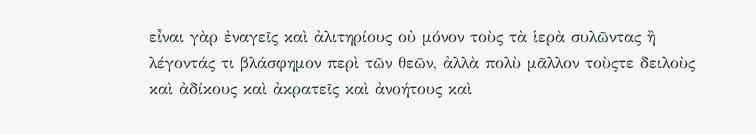εἶναι γὰρ ἐναγεῖς καὶ ἀλιτηρίους οὐ μόνον τοὺς τὰ ἱερὰ συλῶντας ἢ λέγοντάς τι βλάσφημον περὶ τῶν θεῶν, ἀλλὰ πολὺ μᾶλλον τοὺςτε δειλοὺς καὶ ἀδίκους καὶ ἀκρατεῖς καὶ ἀνοήτους καὶ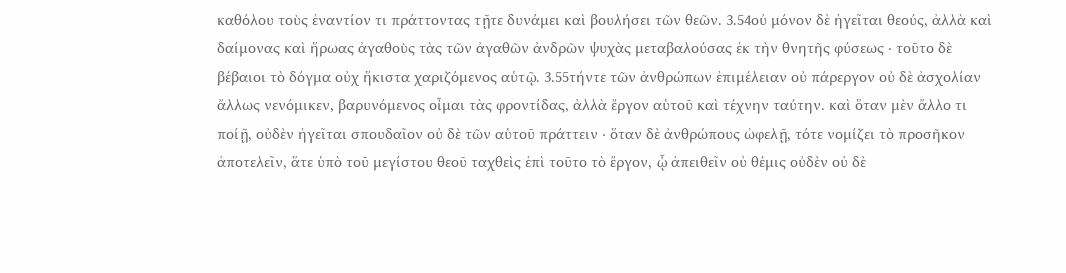καθόλου τοὺς ἐναντίον τι πράττοντας τῇτε δυνάμει καὶ βουλήσει τῶν θεῶν. 3.54οὐ μόνον δὲ ἡγεῖται θεούς, ἀλλὰ καὶ δαίμονας καὶ ἥρωας ἀγαθοὺς τὰς τῶν ἀγαθῶν ἀνδρῶν ψυχὰς μεταβαλούσας ἐκ τὴν θνητῆς φύσεως · τοῦτο δὲ βέβαιοι τὸ δόγμα οὐχ ἥκιστα χαριζόμενος αὑτῷ. 3.55τήντε τῶν ἀνθρώπων ἐπιμέλειαν οὐ πάρεργον οὐ δὲ ἀσχολίαν ἄλλως νενόμικεν, βαρυνόμενος οἶμαι τὰς φροντίδας, ἀλλὰ ἔργον αὑτοῦ καὶ τέχνην ταύτην. καὶ ὅταν μὲν ἄλλο τι ποίῇ, οὐδὲν ἡγεῖται σπουδαῖον οὐ δὲ τῶν αὑτοῦ πράττειν · ὅταν δὲ ἀνθρώπους ὠφελῇ, τότε νομίζει τὸ προσῆκον ἀποτελεῖν, ἅτε ὑπὸ τοῦ μεγίστου θεοῦ ταχθεὶς ἐπὶ τοῦτο τὸ ἔργον, ᾧ ἀπειθεῖν οὐ θέμις οὐδὲν οὐ δὲ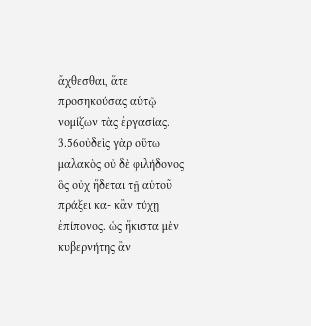ἄχθεσθαι, ἅτε προσηκούσας αὑτῷ νομίζων τὰς ἐργασίας. 3.56οὐδεὶς γὰρ οὕτω μαλακὸς οὐ δὲ φιλήδονος ὃς οὐχ ἥδεται τῇ αὑτοῦ πράξει κα- κἂν τύχῃ ἐπίπονος. ὡς ἥκιστα μὲν κυβερνήτης ἂν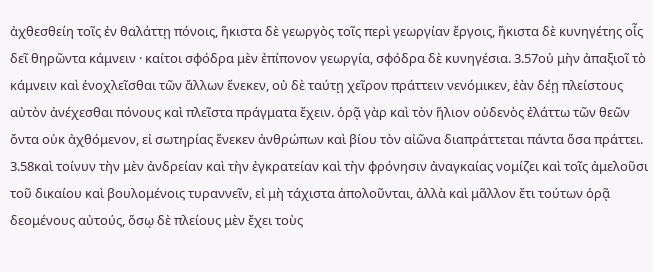ἀχθεσθείη τοῖς ἐν θαλάττῃ πόνοις, ἥκιστα δὲ γεωργὸς τοῖς περὶ γεωργίαν ἔργοις, ἥκιστα δὲ κυνηγέτης οἷς δεῖ θηρῶντα κάμνειν · καίτοι σφόδρα μὲν ἐπίπονον γεωργία, σφόδρα δὲ κυνηγέσια. 3.57οὐ μὴν ἀπαξιοῖ τὸ κάμνειν καὶ ἐνοχλεῖσθαι τῶν ἄλλων ἕνεκεν, οὐ δὲ ταύτῃ χεῖρον πράττειν νενόμικεν, ἐὰν δέῃ πλείστους αὐτὸν ἀνέχεσθαι πόνους καὶ πλεῖστα πράγματα ἔχειν. ὁρᾷ γὰρ καὶ τὸν ἥλιον οὐδενὸς ἐλάττω τῶν θεῶν ὄντα οὐκ ἀχθόμενον, εἰ σωτηρίας ἕνεκεν ἀνθρώπων καὶ βίου τὸν αἰῶνα διαπράττεται πάντα ὅσα πράττει. 3.58καὶ τοίνυν τὴν μὲν ἀνδρείαν καὶ τὴν ἐγκρατείαν καὶ τὴν φρόνησιν ἀναγκαίας νομίζει καὶ τοῖς ἀμελοῦσι τοῦ δικαίου καὶ βουλομένοις τυραννεῖν, εἰ μὴ τάχιστα ἀπολοῦνται, ἀλλὰ καὶ μᾶλλον ἔτι τούτων ὁρᾷ δεομένους αὐτούς, ὅσῳ δὲ πλείους μὲν ἔχει τοὺς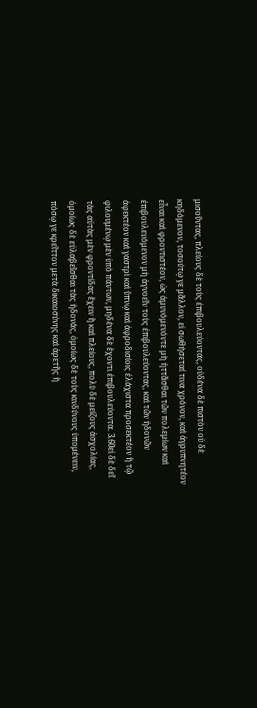μισοῦντας, πλείους δὲ τοὺς ἐπιβουλεύοντας, οὐδένα δὲ πιστὸν οὐ δὲ κηδόμενον, τοσούτῳ γε μᾶλλον, εἰ σωθήσεταί τινα χρόνον, καὶ ἀγρυπνητέον εἶναι καὶ φροντιστέον, ὡς ἀμυνόμενόντε μὴ ἡττᾶσθαι τῶν πολεμίων καὶ ἐπιβουλευόμενον μὴ ἀγνοεῖν τοὺς ἐπιβουλεύοντας, καὶ τῶν ἡδονῶν ἀφεκτέον καὶ γαστρὶ καὶ ὕπνῳ καὶ ἀφροδισίοις ἐλάχιστα προσεκτέον ἢ τῷ φιλουμένῳ μὲν ὑπὸ πάντων, μηδένα δὲ ἔχοντι ἐπιβουλεύοντα. 3.60εἰ δὲ δεῖ τὰς αὐτὰς μὲν φροντίδας ἔχειν ἢ καὶ πλείους, πολὺ δὲ μείζους ἀσχολίας, ὁμοίως δὲ εὐλαβεῖσθαι τὰς ἡδονάς, ὁμοίως δὲ τοὺς κινδύνους ὑπομένειν, πόσῳ γε κρεῖττον μετὰ δικαιοσύνης καὶ ἀρετῆς ἢ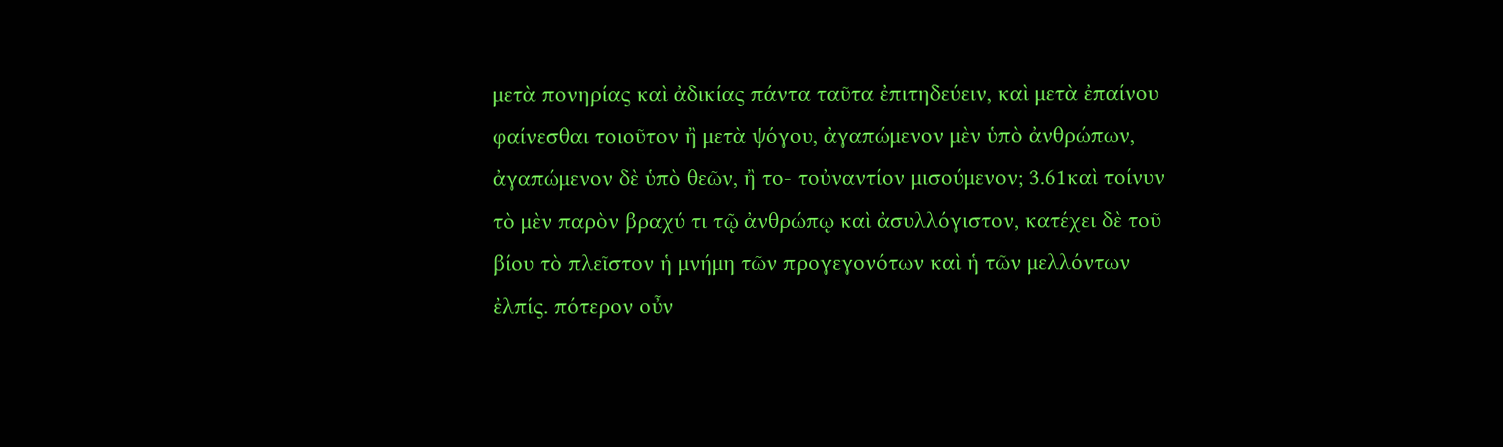μετὰ πονηρίας καὶ ἀδικίας πάντα ταῦτα ἐπιτηδεύειν, καὶ μετὰ ἐπαίνου φαίνεσθαι τοιοῦτον ἢ μετὰ ψόγου, ἀγαπώμενον μὲν ὑπὸ ἀνθρώπων, ἀγαπώμενον δὲ ὑπὸ θεῶν, ἢ το- τοὐναντίον μισούμενον; 3.61καὶ τοίνυν τὸ μὲν παρὸν βραχύ τι τῷ ἀνθρώπῳ καὶ ἀσυλλόγιστον, κατέχει δὲ τοῦ βίου τὸ πλεῖστον ἡ μνήμη τῶν προγεγονότων καὶ ἡ τῶν μελλόντων ἐλπίς. πότερον οὖν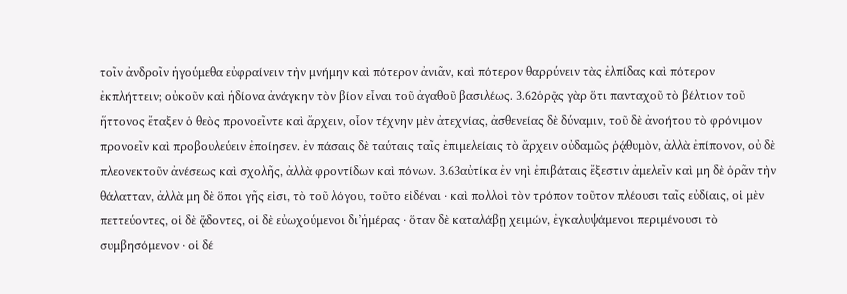τοῖν ἀνδροῖν ἡγούμεθα εὐφραίνειν τὴν μνήμην καὶ πότερον ἀνιᾶν, καὶ πότερον θαρρύνειν τὰς ἐλπίδας καὶ πότερον ἐκπλήττειν; οὐκοῦν καὶ ἡδίονα ἀνάγκην τὸν βίον εἶναι τοῦ ἀγαθοῦ βασιλέως. 3.62ὁρᾷς γὰρ ὅτι πανταχοῦ τὸ βέλτιον τοῦ ἥττονος ἔταξεν ὁ θεὸς προνοεῖντε καὶ ἄρχειν, οἷον τέχνην μὲν ἀτεχνίας, ἀσθενείας δὲ δύναμιν, τοῦ δὲ ἀνοήτου τὸ φρόνιμον προνοεῖν καὶ προβουλεύειν ἐποίησεν. ἐν πάσαις δὲ ταύταις ταῖς ἐπιμελείαις τὸ ἄρχειν οὐδαμῶς ῥᾴθυμὸν, ἀλλὰ ἐπίπονον, οὐ δὲ πλεονεκτοῦν ἀνέσεως καὶ σχολῆς, ἀλλὰ φροντίδων καὶ πόνων. 3.63αὐτίκα ἐν νηὶ ἐπιβάταις ἔξεστιν ἀμελεῖν καὶ μη δὲ ὁρᾶν τὴν θάλατταν, ἀλλὰ μη δὲ ὅποι γῆς εἰσι, τὸ τοῦ λόγου, τοῦτο εἰδέναι · καὶ πολλοὶ τὸν τρόπον τοῦτον πλέουσι ταῖς εὐδίαις, οἱ μὲν πεττεύοντες, οἱ δὲ ᾄδοντες, οἱ δὲ εὐωχούμενοι δι’ἡμέρας · ὅταν δὲ καταλάβῃ χειμών, ἐγκαλυψάμενοι περιμένουσι τὸ συμβησόμενον · οἱ δέ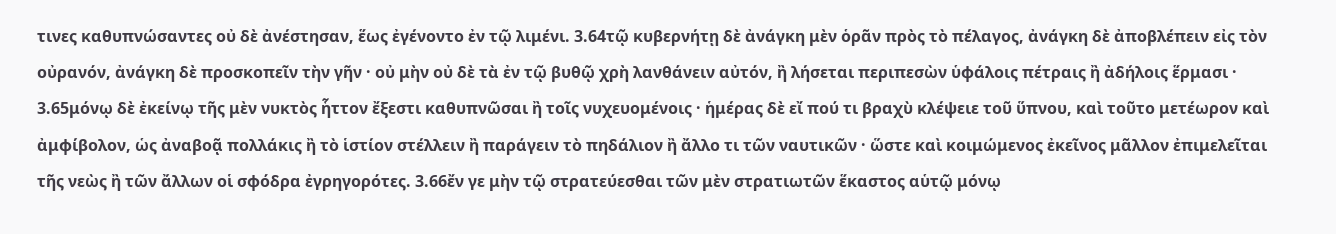τινες καθυπνώσαντες οὐ δὲ ἀνέστησαν, ἕως ἐγένοντο ἐν τῷ λιμένι. 3.64τῷ κυβερνήτῃ δὲ ἀνάγκη μὲν ὁρᾶν πρὸς τὸ πέλαγος, ἀνάγκη δὲ ἀποβλέπειν εἰς τὸν οὐρανόν, ἀνάγκη δὲ προσκοπεῖν τὴν γῆν · οὐ μὴν οὐ δὲ τὰ ἐν τῷ βυθῷ χρὴ λανθάνειν αὐτόν, ἢ λήσεται περιπεσὼν ὑφάλοις πέτραις ἢ ἀδήλοις ἕρμασι · 3.65μόνῳ δὲ ἐκείνῳ τῆς μὲν νυκτὸς ἧττον ἔξεστι καθυπνῶσαι ἢ τοῖς νυχευομένοις · ἡμέρας δὲ εἴ πού τι βραχὺ κλέψειε τοῦ ὕπνου, καὶ τοῦτο μετέωρον καὶ ἀμφίβολον, ὡς ἀναβοᾷ πολλάκις ἢ τὸ ἱστίον στέλλειν ἢ παράγειν τὸ πηδάλιον ἢ ἄλλο τι τῶν ναυτικῶν · ὥστε καὶ κοιμώμενος ἐκεῖνος μᾶλλον ἐπιμελεῖται τῆς νεὼς ἢ τῶν ἄλλων οἱ σφόδρα ἐγρηγορότες. 3.66ἔν γε μὴν τῷ στρατεύεσθαι τῶν μὲν στρατιωτῶν ἕκαστος αὑτῷ μόνῳ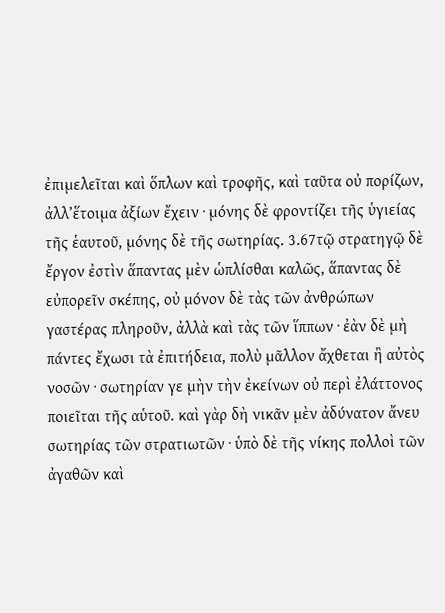ἐπιμελεῖται καὶ ὅπλων καὶ τροφῆς, καὶ ταῦτα οὐ πορίζων, ἀλλ’ἕτοιμα ἀξίων ἔχειν · μόνης δὲ φροντίζει τῆς ὑγιείας τῆς ἑαυτοῦ, μόνης δὲ τῆς σωτηρίας. 3.67τῷ στρατηγῷ δὲ ἔργον ἐστὶν ἅπαντας μὲν ὡπλίσθαι καλῶς, ἅπαντας δὲ εὐπορεῖν σκέπης, οὐ μόνον δὲ τὰς τῶν ἀνθρώπων γαστέρας πληροῦν, ἀλλὰ καὶ τὰς τῶν ἵππων · ἐὰν δὲ μὴ πάντες ἔχωσι τὰ ἐπιτήδεια, πολὺ μᾶλλον ἄχθεται ἢ αὐτὸς νοσῶν · σωτηρίαν γε μὴν τὴν ἐκείνων οὐ περὶ ἐλάττονος ποιεῖται τῆς αὑτοῦ. καὶ γὰρ δὴ νικᾶν μὲν ἀδύνατον ἄνευ σωτηρίας τῶν στρατιωτῶν · ὑπὸ δὲ τῆς νίκης πολλοὶ τῶν ἀγαθῶν καὶ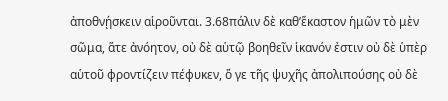ἀποθνῄσκειν αἱροῦνται. 3.68πάλιν δὲ καθ’ἕκαστον ἡμῶν τὸ μὲν σῶμα, ἅτε ἀνόητον, οὐ δὲ αὑτῷ βοηθεῖν ἱκανόν ἐστιν οὐ δὲ ὑπὲρ αὑτοῦ φροντίζειν πέφυκεν, ὅ γε τῆς ψυχῆς ἀπολιπούσης οὐ δὲ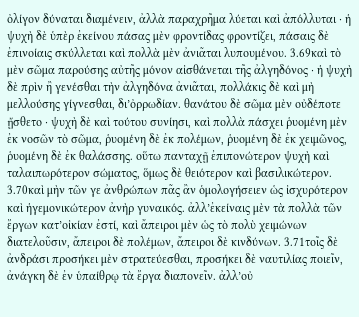ὀλίγον δύναται διαμένειν, ἀλλὰ παραχρῆμα λύεται καὶ ἀπόλλυται · ἡ ψυχὴ δὲ ὑπὲρ ἐκείνου πάσας μὲν φροντίδας φροντίζει, πάσαις δὲ ἐπινοίαις σκύλλεται καὶ πολλὰ μὲν ἀνιᾶται λυπουμένου. 3.69καὶ τὸ μὲν σῶμα παρούσης αὐτῆς μόνον αἰσθάνεται τῆς ἀλγηδόνος · ἡ ψυχὴ δὲ πρὶν ἢ γενέσθαι τὴν ἀλγηδόνα ἀνιᾶται, πολλάκις δὲ καὶ μὴ μελλούσης γίγνεσθαι, δι’ὀρρωδίαν. θανάτου δὲ σῶμα μὲν οὐδέποτε ᾔσθετο · ψυχὴ δὲ καὶ τούτου συνίησι, καὶ πολλὰ πάσχει ῥυομένη μὲν ἐκ νοσῶν τὸ σῶμα, ῥυομένη δὲ ἐκ πολέμων, ῥυομένη δὲ ἐκ χειμῶνος, ῥυομένη δὲ ἐκ θαλάσσης. οὕτω πανταχῇ ἐπιπονώτερον ψυχὴ καὶ ταλαιπωρότερον σώματος, ὅμως δὲ θειότερον καὶ βασιλικώτερον. 3.70καὶ μὴν τῶν γε ἀνθρώπων πᾶς ἂν ὁμολογήσειεν ὡς ἰσχυρότερον καὶ ἡγεμονικώτερον ἀνὴρ γυναικός. ἀλλ’ἐκείναις μὲν τὰ πολλὰ τῶν ἔργων κατ’οἰκίαν ἐστί, καὶ ἄπειροι μὲν ὡς τὸ πολὺ χειμώνων διατελοῦσιν, ἄπειροι δὲ πολέμων, ἄπειροι δὲ κινδύνων. 3.71τοῖς δὲ ἀνδράσι προσήκει μὲν στρατεύεσθαι, προσήκει δὲ ναυτιλίας ποιεῖν, ἀνάγκη δὲ ἐν ὑπαίθρῳ τὰ ἔργα διαπονεῖν. ἀλλ’οὐ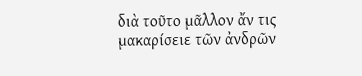διὰ τοῦτο μᾶλλον ἄν τις μακαρίσειε τῶν ἀνδρῶν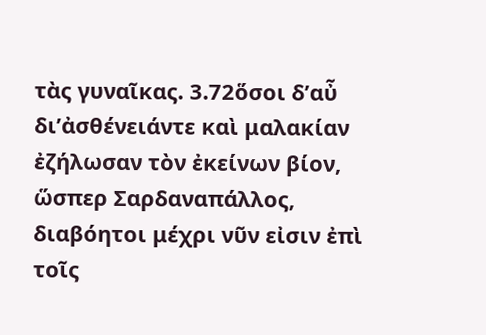τὰς γυναῖκας. 3.72ὅσοι δ’αὖ δι’ἀσθένειάντε καὶ μαλακίαν ἐζήλωσαν τὸν ἐκείνων βίον, ὥσπερ Σαρδαναπάλλος, διαβόητοι μέχρι νῦν εἰσιν ἐπὶ τοῖς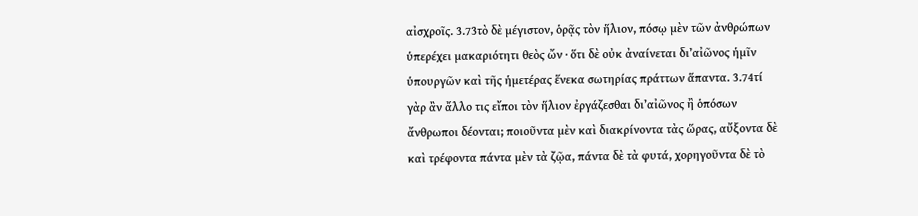αἰσχροῖς. 3.73τὸ δὲ μέγιστον, ὁρᾷς τὸν ἥλιον, πόσῳ μὲν τῶν ἀνθρώπων ὑπερέχει μακαριότητι θεὸς ὤν · ὅτι δὲ οὐκ ἀναίνεται δι’αἰῶνος ἡμῖν ὑπουργῶν καὶ τῆς ἡμετέρας ἕνεκα σωτηρίας πράττων ἅπαντα. 3.74τί γὰρ ἂν ἄλλο τις εἴποι τὸν ἥλιον ἐργάζεσθαι δι’αἰῶνος ἢ ὁπόσων ἄνθρωποι δέονται; ποιοῦντα μὲν καὶ διακρίνοντα τὰς ὥρας, αὔξοντα δὲ καὶ τρέφοντα πάντα μὲν τὰ ζῷα, πάντα δὲ τὰ φυτά, χορηγοῦντα δὲ τὸ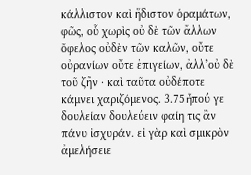κάλλιστον καὶ ἥδιστον ὁραμάτων, φῶς, οὗ χωρὶς οὐ δὲ τῶν ἄλλων ὄφελος οὐδὲν τῶν καλῶν, οὔτε οὐρανίων οὔτε ἐπιγείων, ἀλλ’οὐ δὲ τοῦ ζῆν · καὶ ταῦτα οὐδέποτε κάμνει χαριζόμενος. 3.75ἦπού γε δουλείαν δουλεύειν φαίη τις ἂν πάνυ ἰσχυράν. εἰ γὰρ καὶ σμικρὸν ἀμελήσειε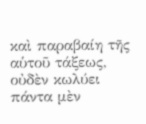καὶ παραβαίη τῆς αὑτοῦ τάξεως, οὐδὲν κωλύει πάντα μὲν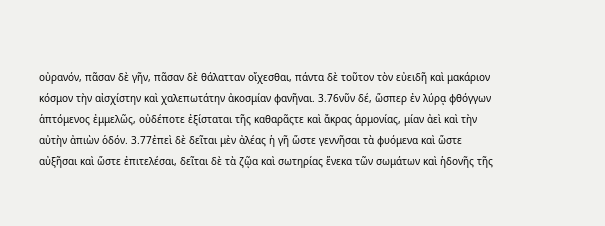οὐρανόν, πᾶσαν δὲ γῆν, πᾶσαν δὲ θάλατταν οἴχεσθαι, πάντα δὲ τοῦτον τὸν εὐειδῆ καὶ μακάριον κόσμον τὴν αἰσχίστην καὶ χαλεπωτάτην ἀκοσμίαν φανῆναι. 3.76νῦν δέ, ὥσπερ ἐν λύρᾳ φθόγγων ἁπτόμενος ἐμμελῶς, οὐδέποτε ἐξίσταται τῆς καθαρᾶςτε καὶ ἄκρας ἁρμονίας, μίαν ἀεὶ καὶ τὴν αὐτὴν ἀπιὼν ὁδόν. 3.77ἐπεὶ δὲ δεῖται μὲν ἀλέας ἡ γῆ ὥστε γεννῆσαι τὰ φυόμενα καὶ ὥστε αὐξῆσαι καὶ ὥστε ἐπιτελέσαι, δεῖται δὲ τὰ ζῷα καὶ σωτηρίας ἕνεκα τῶν σωμάτων καὶ ἡδονῆς τῆς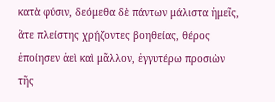κατὰ φύσιν, δεόμεθα δὲ πάντων μάλιστα ἡμεῖς, ἅτε πλείστης χρῄζοντες βοηθείας, θέρος ἐποίησεν ἀεὶ καὶ μᾶλλον, ἐγγυτέρω προσιὼν τῆς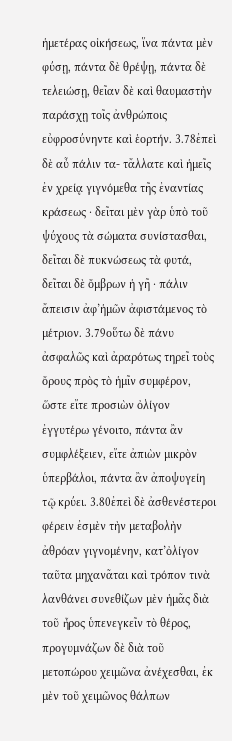ἡμετέρας οἰκήσεως, ἵνα πάντα μὲν φύσῃ, πάντα δὲ θρέψῃ, πάντα δὲ τελειώσῃ, θεῖαν δὲ καὶ θαυμαστὴν παράσχῃ τοῖς ἀνθρώποις εὐφροσύνηντε καὶ ἑορτήν. 3.78ἐπεὶ δὲ αὖ πάλιν τα- τἄλλατε καὶ ἡμεῖς ἐν χρείᾳ γιγνόμεθα τῆς ἐναντίας κράσεως · δεῖται μὲν γὰρ ὑπὸ τοῦ ψύχους τὰ σώματα συνίστασθαι, δεῖται δὲ πυκνώσεως τὰ φυτά, δεῖται δὲ ὄμβρων ἡ γῆ · πάλιν ἄπεισιν ἀφ’ἡμῶν ἀφιστάμενος τὸ μέτριον. 3.79οὕτω δὲ πάνυ ἀσφαλῶς καὶ ἀραρότως τηρεῖ τοὺς ὄρους πρὸς τὸ ἡμῖν συμφέρον, ὥστε εἴτε προσιὼν ὀλίγον ἐγγυτέρω γένοιτο, πάντα ἂν συμφλέξειεν, εἴτε ἀπιὼν μικρὸν ὑπερβάλοι, πάντα ἂν ἀποψυγείη τῷ κρύει. 3.80ἐπεὶ δὲ ἀσθενέστεροι φέρειν ἐσμὲν τὴν μεταβολὴν ἀθρόαν γιγνομένην, κατ’ὀλίγον ταῦτα μηχανᾶται καὶ τρόπον τινὰ λανθάνει συνεθίζων μὲν ἡμᾶς διὰ τοῦ ἦρος ὑπενεγκεῖν τὸ θέρος, προγυμνάζων δὲ διὰ τοῦ μετοπώρου χειμῶνα ἀνέχεσθαι, ἐκ μὲν τοῦ χειμῶνος θάλπων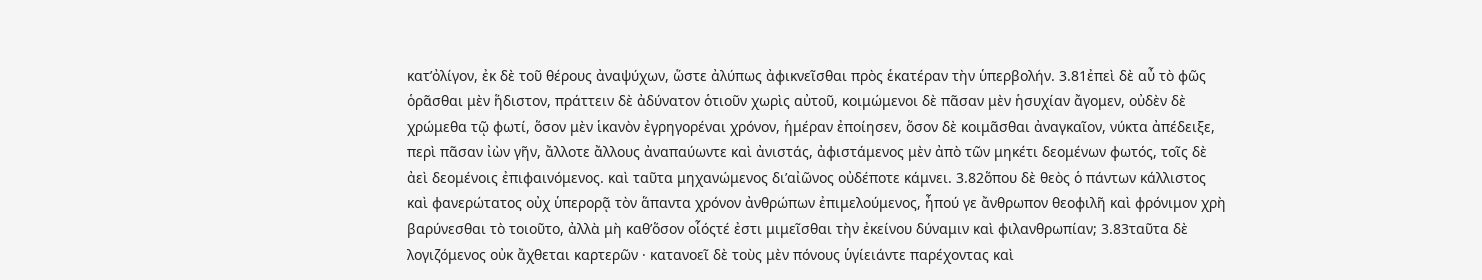κατ’ὀλίγον, ἐκ δὲ τοῦ θέρους ἀναψύχων, ὥστε ἀλύπως ἀφικνεῖσθαι πρὸς ἑκατέραν τὴν ὑπερβολήν. 3.81ἐπεὶ δὲ αὖ τὸ φῶς ὁρᾶσθαι μὲν ἥδιστον, πράττειν δὲ ἀδύνατον ὁτιοῦν χωρὶς αὐτοῦ, κοιμώμενοι δὲ πᾶσαν μὲν ἡσυχίαν ἄγομεν, οὐδὲν δὲ χρώμεθα τῷ φωτί, ὅσον μὲν ἱκανὸν ἐγρηγορέναι χρόνον, ἡμέραν ἐποίησεν, ὅσον δὲ κοιμᾶσθαι ἀναγκαῖον, νύκτα ἀπέδειξε, περὶ πᾶσαν ἰὼν γῆν, ἄλλοτε ἄλλους ἀναπαύωντε καὶ ἀνιστάς, ἀφιστάμενος μὲν ἀπὸ τῶν μηκέτι δεομένων φωτός, τοῖς δὲ ἀεὶ δεομένοις ἐπιφαινόμενος. καὶ ταῦτα μηχανώμενος δι’αἰῶνος οὐδέποτε κάμνει. 3.82ὅπου δὲ θεὸς ὁ πάντων κάλλιστος καὶ φανερώτατος οὐχ ὑπερορᾷ τὸν ἅπαντα χρόνον ἀνθρώπων ἐπιμελούμενος, ἦπού γε ἄνθρωπον θεοφιλῆ καὶ φρόνιμον χρὴ βαρύνεσθαι τὸ τοιοῦτο, ἀλλὰ μὴ καθ’ὅσον οἷόςτέ ἐστι μιμεῖσθαι τὴν ἐκείνου δύναμιν καὶ φιλανθρωπίαν; 3.83ταῦτα δὲ λογιζόμενος οὐκ ἄχθεται καρτερῶν · κατανοεῖ δὲ τοὺς μὲν πόνους ὑγίειάντε παρέχοντας καὶ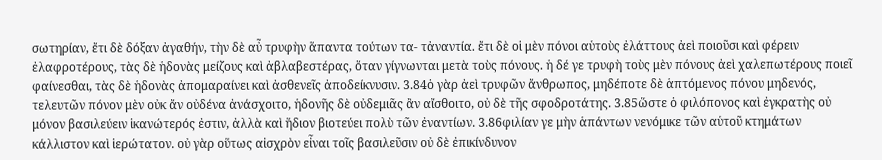σωτηρίαν, ἔτι δὲ δόξαν ἀγαθήν, τὴν δὲ αὖ τρυφὴν ἅπαντα τούτων τα- τἀναντία. ἔτι δὲ οἱ μὲν πόνοι αὑτοὺς ἐλάττους ἀεὶ ποιοῦσι καὶ φέρειν ἐλαφροτέρους, τὰς δὲ ἡδονὰς μείζους καὶ ἀβλαβεστέρας, ὅταν γίγνωνται μετὰ τοὺς πόνους. ἡ δέ γε τρυφὴ τοὺς μὲν πόνους ἀεὶ χαλεπωτέρους ποιεῖ φαίνεσθαι, τὰς δὲ ἡδονὰς ἀπομαραίνει καὶ ἀσθενεῖς ἀποδείκνυσιν. 3.84ὁ γὰρ ἀεὶ τρυφῶν ἄνθρωπος, μηδέποτε δὲ ἁπτόμενος πόνου μηδενός, τελευτῶν πόνον μὲν οὐκ ἄν οὐδένα ἀνάσχοιτο, ἡδονῆς δὲ οὐδεμιᾶς ἂν αἴσθοιτο, οὐ δὲ τῆς σφοδροτάτης. 3.85ὥστε ὁ φιλόπονος καὶ ἐγκρατὴς οὐ μόνον βασιλεύειν ἱκανώτερός ἐστιν, ἀλλὰ καὶ ἥδιον βιοτεύει πολὺ τῶν ἐναντίων. 3.86φιλίαν γε μὴν ἁπάντων νενόμικε τῶν αὑτοῦ κτημάτων κάλλιστον καὶ ἱερώτατον. οὐ γὰρ οὕτως αἰσχρὸν εἶναι τοῖς βασιλεῦσιν οὐ δὲ ἐπικίνδυνον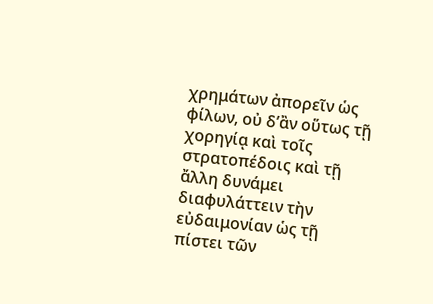χρημάτων ἀπορεῖν ὡς φίλων, οὐ δ’ἂν οὕτως τῇ χορηγίᾳ καὶ τοῖς στρατοπέδοις καὶ τῇ ἄλλη δυνάμει διαφυλάττειν τὴν εὐδαιμονίαν ὡς τῇ πίστει τῶν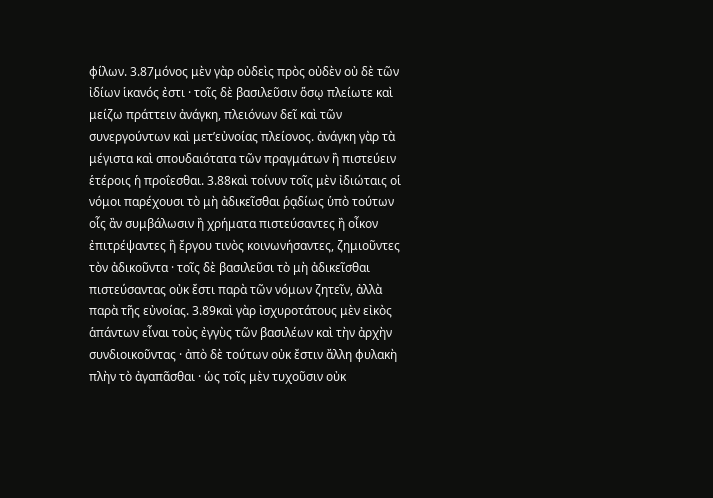φίλων. 3.87μόνος μὲν γὰρ οὐδεὶς πρὸς οὐδὲν οὐ δὲ τῶν ἰδίων ἱκανός ἐστι · τοῖς δὲ βασιλεῦσιν ὅσῳ πλείωτε καὶ μείζω πράττειν ἀνάγκη, πλειόνων δεῖ καὶ τῶν συνεργούντων καὶ μετ’εὐνοίας πλείονος. ἀνάγκη γὰρ τὰ μέγιστα καὶ σπουδαιότατα τῶν πραγμάτων ἢ πιστεύειν ἑτέροις ἡ προΐεσθαι. 3.88καὶ τοίνυν τοῖς μὲν ἰδιώταις οἱ νόμοι παρέχουσι τὸ μὴ ἀδικεῖσθαι ῥᾳδίως ὑπὸ τούτων οἷς ἂν συμβάλωσιν ἢ χρήματα πιστεύσαντες ἢ οἶκον ἐπιτρέψαντες ἢ ἔργου τινὸς κοινωνήσαντες, ζημιοῦντες τὸν ἀδικοῦντα · τοῖς δὲ βασιλεῦσι τὸ μὴ ἀδικεῖσθαι πιστεύσαντας οὐκ ἔστι παρὰ τῶν νόμων ζητεῖν, ἀλλὰ παρὰ τῆς εὐνοίας. 3.89καὶ γὰρ ἰσχυροτάτους μὲν εἰκὸς ἁπάντων εἶναι τοὺς ἐγγὺς τῶν βασιλέων καὶ τὴν ἀρχὴν συνδιοικοῦντας · ἀπὸ δὲ τούτων οὐκ ἔστιν ἄλλη φυλακὴ πλὴν τὸ ἀγαπᾶσθαι · ὡς τοῖς μὲν τυχοῦσιν οὐκ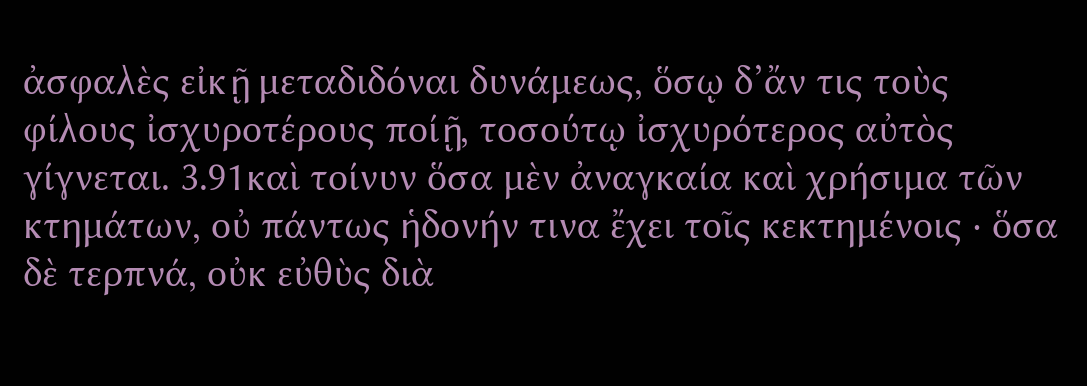ἀσφαλὲς εἰκῇ μεταδιδόναι δυνάμεως, ὅσῳ δ’ἄν τις τοὺς φίλους ἰσχυροτέρους ποίῇ, τοσούτῳ ἰσχυρότερος αὐτὸς γίγνεται. 3.91καὶ τοίνυν ὅσα μὲν ἀναγκαία καὶ χρήσιμα τῶν κτημάτων, οὐ πάντως ἡδονήν τινα ἔχει τοῖς κεκτημένοις · ὅσα δὲ τερπνά, οὐκ εὐθὺς διὰ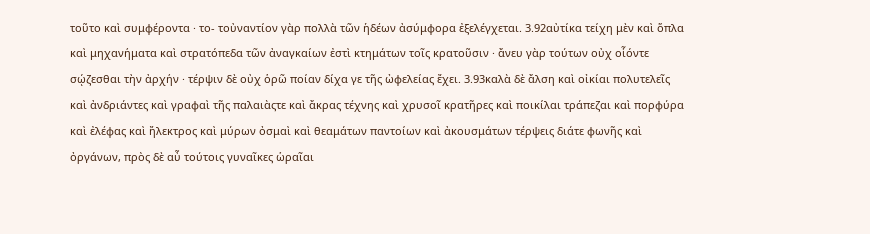τοῦτο καὶ συμφέροντα · το- τοὐναντίον γὰρ πολλὰ τῶν ἡδέων ἀσύμφορα ἐξελέγχεται. 3.92αὐτίκα τείχη μὲν καὶ ὅπλα καὶ μηχανήματα καὶ στρατόπεδα τῶν ἀναγκαίων ἐστὶ κτημάτων τοῖς κρατοῦσιν · ἄνευ γὰρ τούτων οὐχ οἷόντε σῴζεσθαι τὴν ἀρχήν · τέρψιν δὲ οὐχ ὁρῶ ποίαν δίχα γε τῆς ὠφελείας ἔχει. 3.93καλὰ δὲ ἄλση καὶ οἰκίαι πολυτελεῖς καὶ ἀνδριάντες καὶ γραφαὶ τῆς παλαιὰςτε καὶ ἄκρας τέχνης καὶ χρυσοῖ κρατῆρες καὶ ποικίλαι τράπεζαι καὶ πορφύρα καὶ ἐλέφας καὶ ἤλεκτρος καὶ μύρων ὀσμαὶ καὶ θεαμάτων παντοίων καὶ ἀκουσμάτων τέρψεις διάτε φωνῆς καὶ ὀργάνων, πρὸς δὲ αὖ τούτοις γυναῖκες ὡραῖαι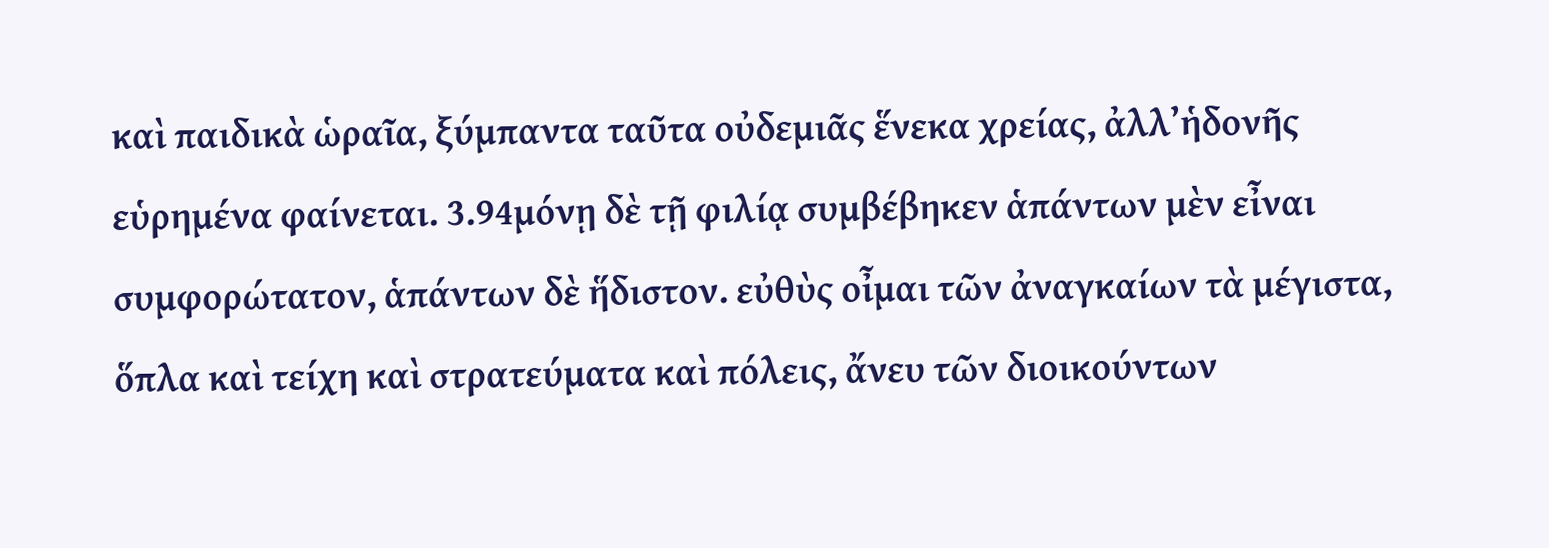καὶ παιδικὰ ὡραῖα, ξύμπαντα ταῦτα οὐδεμιᾶς ἕνεκα χρείας, ἀλλ’ἡδονῆς εὑρημένα φαίνεται. 3.94μόνῃ δὲ τῇ φιλίᾳ συμβέβηκεν ἁπάντων μὲν εἶναι συμφορώτατον, ἁπάντων δὲ ἥδιστον. εὐθὺς οἶμαι τῶν ἀναγκαίων τὰ μέγιστα, ὅπλα καὶ τείχη καὶ στρατεύματα καὶ πόλεις, ἄνευ τῶν διοικούντων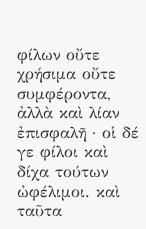φίλων οὔτε χρήσιμα οὔτε συμφέροντα, ἀλλὰ καὶ λίαν ἐπισφαλῆ · οἱ δέ γε φίλοι καὶ δίχα τούτων ὠφέλιμοι. καὶ ταῦτα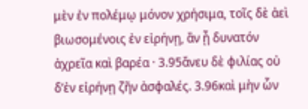μὲν ἐν πολέμῳ μόνον χρήσιμα, τοῖς δὲ ἀεὶ βιωσομένοις ἐν εἰρήνῃ, ἂν ᾖ δυνατόν ἀχρεῖα καὶ βαρέα · 3.95ἄνευ δὲ φιλίας οὐ δ’ἐν εἰρήνῃ ζῆν ἀσφαλές. 3.96καὶ μὴν ὧν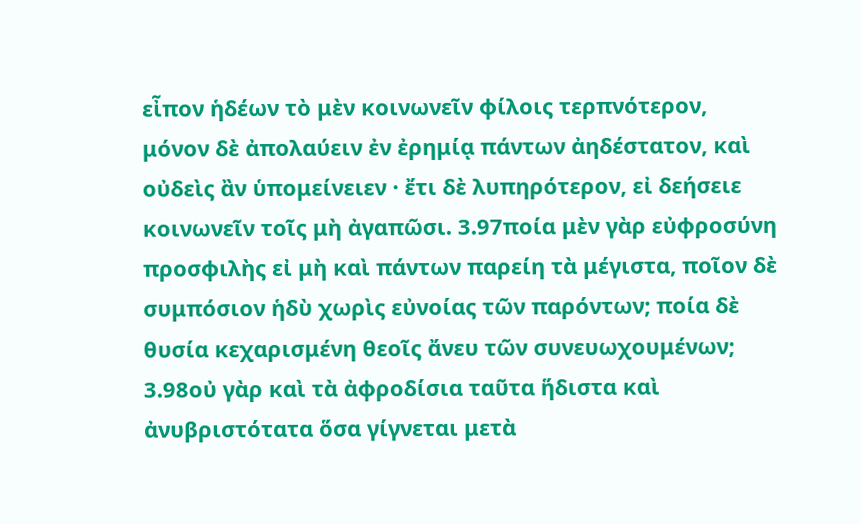εἶπον ἡδέων τὸ μὲν κοινωνεῖν φίλοις τερπνότερον, μόνον δὲ ἀπολαύειν ἐν ἐρημίᾳ πάντων ἀηδέστατον, καὶ οὐδεὶς ἂν ὑπομείνειεν · ἔτι δὲ λυπηρότερον, εἰ δεήσειε κοινωνεῖν τοῖς μὴ ἀγαπῶσι. 3.97ποία μὲν γὰρ εὐφροσύνη προσφιλὴς εἰ μὴ καὶ πάντων παρείη τὰ μέγιστα, ποῖον δὲ συμπόσιον ἡδὺ χωρὶς εὐνοίας τῶν παρόντων; ποία δὲ θυσία κεχαρισμένη θεοῖς ἄνευ τῶν συνευωχουμένων; 3.98οὐ γὰρ καὶ τὰ ἀφροδίσια ταῦτα ἥδιστα καὶ ἀνυβριστότατα ὅσα γίγνεται μετὰ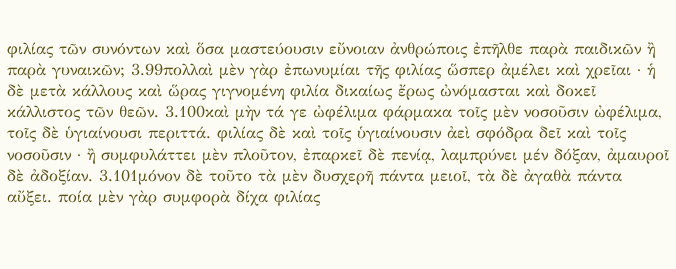φιλίας τῶν συνόντων καὶ ὅσα μαστεύουσιν εὔνοιαν ἀνθρώποις ἐπῆλθε παρὰ παιδικῶν ἢ παρὰ γυναικῶν; 3.99πολλαὶ μὲν γὰρ ἐπωνυμίαι τῆς φιλίας ὥσπερ ἀμέλει καὶ χρεῖαι · ἡ δὲ μετὰ κάλλους καὶ ὥρας γιγνομένη φιλία δικαίως ἔρως ὠνόμασται καὶ δοκεῖ κάλλιστος τῶν θεῶν. 3.100καὶ μὴν τά γε ὠφέλιμα φάρμακα τοῖς μὲν νοσοῦσιν ὠφέλιμα, τοῖς δὲ ὑγιαίνουσι περιττά. φιλίας δὲ καὶ τοῖς ὑγιαίνουσιν ἀεὶ σφόδρα δεῖ καὶ τοῖς νοσοῦσιν · ἢ συμφυλάττει μὲν πλοῦτον, ἐπαρκεῖ δὲ πενίᾳ, λαμπρύνει μέν δόξαν, ἀμαυροῖ δὲ ἀδοξίαν. 3.101μόνον δὲ τοῦτο τὰ μὲν δυσχερῆ πάντα μειοῖ, τὰ δὲ ἀγαθὰ πάντα αὔξει. ποία μὲν γὰρ συμφορὰ δίχα φιλίας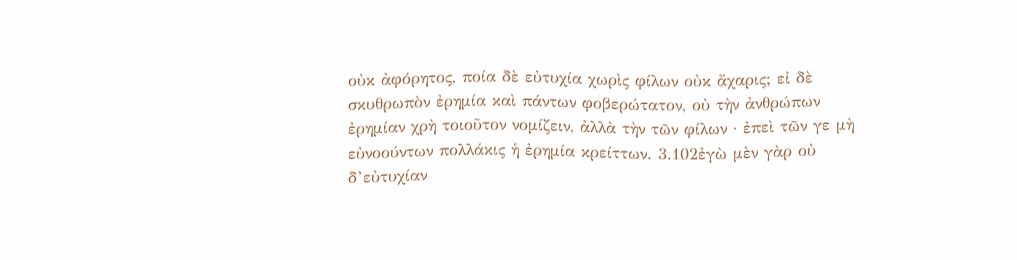οὐκ ἀφόρητος, ποία δὲ εὐτυχία χωρὶς φίλων οὐκ ἄχαρις; εἰ δὲ σκυθρωπὸν ἐρημία καὶ πάντων φοβερώτατον, οὐ τὴν ἀνθρώπων ἐρημίαν χρὴ τοιοῦτον νομίζειν, ἀλλὰ τὴν τῶν φίλων · ἐπεὶ τῶν γε μὴ εὐνοούντων πολλάκις ἡ ἐρημία κρείττων. 3.102ἐγὼ μὲν γὰρ οὐ δ’εὐτυχίαν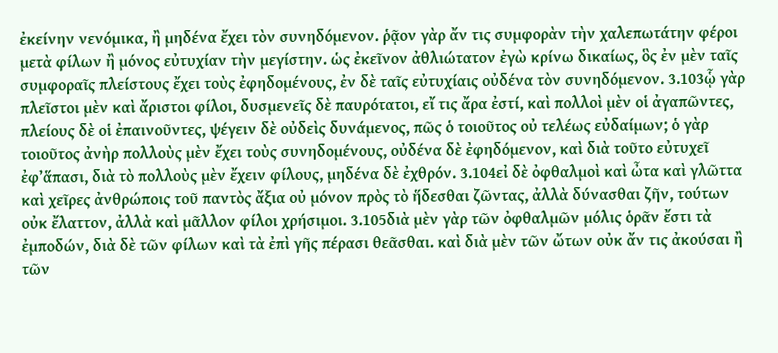ἐκείνην νενόμικα, ἢ μηδένα ἔχει τὸν συνηδόμενον. ῥᾷον γὰρ ἄν τις συμφορὰν τὴν χαλεπωτάτην φέροι μετὰ φίλων ἢ μόνος εὐτυχίαν τὴν μεγίστην. ὡς ἐκεῖνον ἀθλιώτατον ἐγὼ κρίνω δικαίως, ὃς ἐν μὲν ταῖς συμφοραῖς πλείστους ἔχει τοὺς ἐφηδομένους, ἐν δὲ ταῖς εὐτυχίαις οὐδένα τὸν συνηδόμενον. 3.103ᾧ γὰρ πλεῖστοι μὲν καὶ ἄριστοι φίλοι, δυσμενεῖς δὲ παυρότατοι, εἴ τις ἄρα ἐστί, καὶ πολλοὶ μὲν οἱ ἀγαπῶντες, πλείους δὲ οἱ ἐπαινοῦντες, ψέγειν δὲ οὐδεὶς δυνάμενος, πῶς ὁ τοιοῦτος οὐ τελέως εὐδαίμων; ὁ γὰρ τοιοῦτος ἀνὴρ πολλοὺς μὲν ἔχει τοὺς συνηδομένους, οὐδένα δὲ ἐφηδόμενον, καὶ διὰ τοῦτο εὐτυχεῖ ἐφ’ἅπασι, διὰ τὸ πολλοὺς μὲν ἔχειν φίλους, μηδένα δὲ ἐχθρόν. 3.104εἰ δὲ ὀφθαλμοὶ καὶ ὦτα καὶ γλῶττα καὶ χεῖρες ἀνθρώποις τοῦ παντὸς ἄξια οὐ μόνον πρὸς τὸ ἥδεσθαι ζῶντας, ἀλλὰ δύνασθαι ζῆν, τούτων οὐκ ἔλαττον, ἀλλὰ καὶ μᾶλλον φίλοι χρήσιμοι. 3.105διὰ μὲν γὰρ τῶν ὀφθαλμῶν μόλις ὁρᾶν ἔστι τὰ ἐμποδών, διὰ δὲ τῶν φίλων καὶ τὰ ἐπὶ γῆς πέρασι θεᾶσθαι. καὶ διὰ μὲν τῶν ὤτων οὐκ ἄν τις ἀκούσαι ἢ τῶν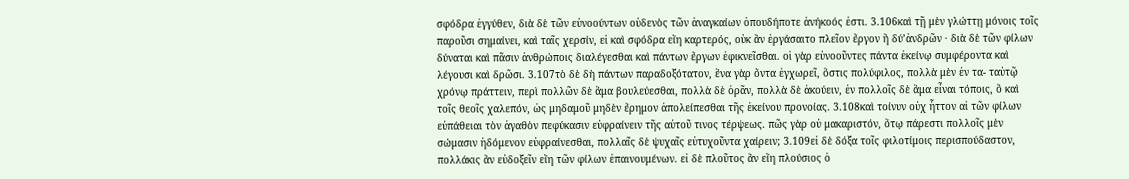σφόδρα ἐγγύθεν, διὰ δὲ τῶν εὐνοούντων οὐδενὸς τῶν ἀναγκαίων ὁπουδήποτε ἀνήκοός ἐστι. 3.106καὶ τῇ μὲν γλώττῃ μόνοις τοῖς παροῦσι σημαίνει, καὶ ταῖς χερσίν, εἰ καὶ σφόδρα εἴη καρτερός, οὐκ ἂν ἐργάσαιτο πλεῖον ἔργον ἢ δύ’ἀνδρῶν · διὰ δὲ τῶν φίλων δύναται καὶ πᾶσιν ἀνθρώποις διαλέγεσθαι καὶ πάντων ἔργων ἐφικνεῖσθαι. οἱ γὰρ εὐνοοῦντες πάντα ἐκείνῳ συμφέροντα καὶ λέγουσι καὶ δρῶσι. 3.107τὸ δὲ δὴ πάντων παραδοξότατον, ἕνα γὰρ ὄντα ἐγχωρεῖ, ὅστις πολύφιλος, πολλὰ μὲν ἐν τα- ταὐτῷ χρόνῳ πράττειν, περὶ πολλῶν δὲ ἅμα βουλεύεσθαι, πολλὰ δὲ ὁρᾶν, πολλὰ δὲ ἀκούειν, ἐν πολλοῖς δὲ ἅμα εἶναι τόποις, ὃ καὶ τοῖς θεοῖς χαλεπόν, ὡς μηδαμοῦ μηδὲν ἔρημον ἀπολείπεσθαι τῆς ἐκείνου προνοίας. 3.108καὶ τοίνυν οὐχ ἧττον αἱ τῶν φίλων εὐπάθειαι τὸν ἀγαθὸν πεφύκασιν εὐφραίνειν τῆς αὑτοῦ τινος τέρψεως. πῶς γὰρ οὐ μακαριστόν, ὅτῳ πάρεστι πολλοῖς μὲν σώμασιν ἡδόμενον εὐφραίνεσθαι, πολλαῖς δὲ ψυχαῖς εὐτυχοῦντα χαίρειν; 3.109εἰ δὲ δόξα τοῖς φιλοτίμοις περισπούδαστον, πολλάκις ἂν εὐδοξεῖν εἴη τῶν φίλων ἐπαινουμένων. εἰ δὲ πλοῦτος ἂν εἴη πλούσιος ὁ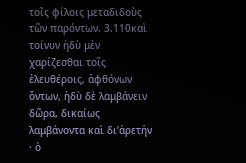τοῖς φίλοις μεταδιδοὺς τῶν παρόντων. 3.110καὶ τοίνυν ἡδὺ μὲν χαρίζεσθαι τοῖς ἐλευθέροις, ἀφθόνων ὄντων, ἡδὺ δὲ λαμβάνειν δῶρα, δικαίως λαμβάνοντα καὶ δι’ἀρετήν · ὁ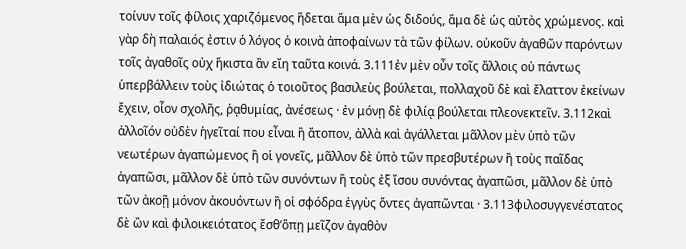τοίνυν τοῖς φίλοις χαριζόμενος ἥδεται ἅμα μὲν ὡς διδούς, ἅμα δὲ ὡς αὐτὸς χρώμενος. καὶ γὰρ δὴ παλαιός ἐστιν ὁ λόγος ὁ κοινὰ ἀποφαίνων τὰ τῶν φίλων. οὐκοῦν ἀγαθῶν παρόντων τοῖς ἀγαθοῖς οὐχ ἥκιστα ἂν εἴη ταῦτα κοινά. 3.111ἐν μὲν οὖν τοῖς ἄλλοις οὐ πάντως ὑπερβάλλειν τοὺς ἰδιώτας ὁ τοιοῦτος βασιλεὺς βούλεται, πολλαχοῦ δὲ καὶ ἔλαττον ἐκείνων ἔχειν, οἷον σχολῆς, ῥᾳθυμίας, ἀνέσεως · ἐν μόνῃ δὲ φιλίᾳ βούλεται πλεονεκτεῖν. 3.112καὶ ἀλλοῖόν οὐδὲν ἡγεῖταί που εἶναι ἢ ἄτοπον, ἀλλὰ καὶ ἀγάλλεται μᾶλλον μὲν ὑπὸ τῶν νεωτέρων ἀγαπώμενος ἢ οἱ γονεῖς, μᾶλλον δὲ ὑπὸ τῶν πρεσβυτέρων ἢ τοὺς παῖδας ἀγαπῶσι, μᾶλλον δὲ ὑπὸ τῶν συνόντων ἢ τοὺς ἐξ ἴσου συνόντας ἀγαπῶσι, μᾶλλον δὲ ὑπὸ τῶν ἀκοῇ μόνον ἀκουόντων ἢ οἱ σφόδρα ἐγγὺς ὄντες ἀγαπῶνται · 3.113φιλοσυγγενέστατος δὲ ὢν καὶ φιλοικειότατος ἔσθ’ὅπῃ μεῖζον ἀγαθὸν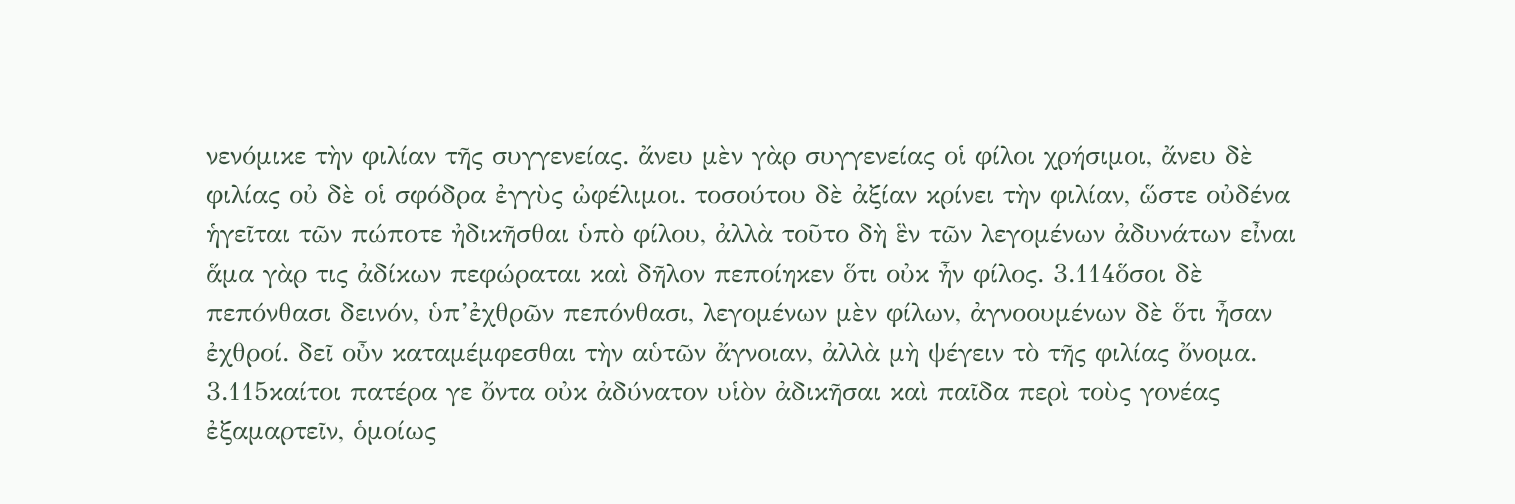νενόμικε τὴν φιλίαν τῆς συγγενείας. ἄνευ μὲν γὰρ συγγενείας οἱ φίλοι χρήσιμοι, ἄνευ δὲ φιλίας οὐ δὲ οἱ σφόδρα ἐγγὺς ὠφέλιμοι. τοσούτου δὲ ἀξίαν κρίνει τὴν φιλίαν, ὥστε οὐδένα ἡγεῖται τῶν πώποτε ἠδικῆσθαι ὑπὸ φίλου, ἀλλὰ τοῦτο δὴ ἓν τῶν λεγομένων ἀδυνάτων εἶναι ἅμα γὰρ τις ἀδίκων πεφώραται καὶ δῆλον πεποίηκεν ὅτι οὐκ ἦν φίλος. 3.114ὅσοι δὲ πεπόνθασι δεινόν, ὑπ’ἐχθρῶν πεπόνθασι, λεγομένων μὲν φίλων, ἀγνοουμένων δὲ ὅτι ἦσαν ἐχθροί. δεῖ οὖν καταμέμφεσθαι τὴν αὑτῶν ἄγνοιαν, ἀλλὰ μὴ ψέγειν τὸ τῆς φιλίας ὄνομα. 3.115καίτοι πατέρα γε ὄντα οὐκ ἀδύνατον υἱὸν ἀδικῆσαι καὶ παῖδα περὶ τοὺς γονέας ἐξαμαρτεῖν, ὁμοίως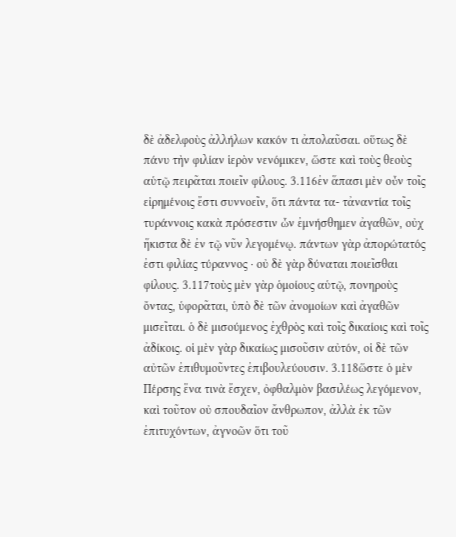δὲ ἀδελφοὺς ἀλλήλων κακόν τι ἀπολαῦσαι. οὕτως δὲ πάνυ τὴν φιλίαν ἱερὸν νενόμικεν, ὥστε καὶ τοὺς θεοὺς αὑτῷ πειρᾶται ποιεῖν φίλους. 3.116ἐν ἅπασι μὲν οὖν τοῖς εἰρημένοις ἔστι συννοεῖν, ὅτι πάντα τα- τἀναντία τοῖς τυράννοις κακὰ πρόσεστιν ὧν ἐμνήσθημεν ἀγαθῶν, οὐχ ἥκιστα δὲ ἐν τῷ νῦν λεγομένῳ. πάντων γὰρ ἀπορώτατός ἐστι φιλίας τύραννος · οὐ δὲ γὰρ δύναται ποιεῖσθαι φίλους. 3.117τοὺς μὲν γὰρ ὁμοίους αὑτῷ, πονηροὺς ὄντας, ὑφορᾶται, ὑπὸ δὲ τῶν ἀνομοίων καὶ ἀγαθῶν μισεῖται. ὁ δὲ μισούμενος ἐχθρὸς καὶ τοῖς δικαίοις καὶ τοῖς ἀδίκοις. οἱ μὲν γὰρ δικαίως μισοῦσιν αὐτόν, οἱ δὲ τῶν αὐτῶν ἐπιθυμοῦντες ἐπιβουλεύουσιν. 3.118ὥστε ὁ μὲν Πέρσης ἕνα τινὰ ἔσχεν, ὀφθαλμὸν βασιλέως λεγόμενον, καὶ τοῦτον οὐ σπουδαῖον ἄνθρωπον, ἀλλὰ ἐκ τῶν ἐπιτυχόντων, ἀγνοῶν ὅτι τοῦ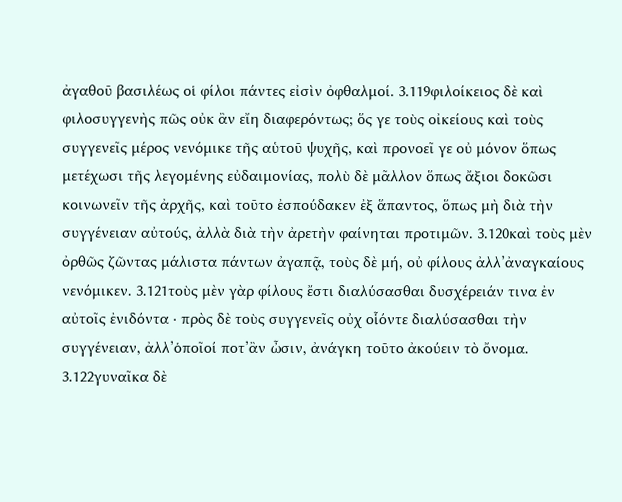ἀγαθοῦ βασιλέως οἱ φίλοι πάντες εἰσὶν ὀφθαλμοί. 3.119φιλοίκειος δὲ καὶ φιλοσυγγενὴς πῶς οὐκ ἂν εἴη διαφερόντως; ὅς γε τοὺς οἰκείους καὶ τοὺς συγγενεῖς μέρος νενόμικε τῆς αὑτοῦ ψυχῆς, καὶ προνοεῖ γε οὐ μόνον ὅπως μετέχωσι τῆς λεγομένης εὐδαιμονίας, πολὺ δὲ μᾶλλον ὅπως ἄξιοι δοκῶσι κοινωνεῖν τῆς ἀρχῆς, καὶ τοῦτο ἐσπούδακεν ἐξ ἅπαντος, ὅπως μὴ διὰ τὴν συγγένειαν αὐτούς, ἀλλὰ διὰ τὴν ἀρετὴν φαίνηται προτιμῶν. 3.120καὶ τοὺς μὲν ὀρθῶς ζῶντας μάλιστα πάντων ἀγαπᾷ, τοὺς δὲ μή, οὐ φίλους ἀλλ’ἀναγκαίους νενόμικεν. 3.121τοὺς μὲν γὰρ φίλους ἔστι διαλύσασθαι δυσχέρειάν τινα ἐν αὐτοῖς ἐνιδόντα · πρὸς δὲ τοὺς συγγενεῖς οὐχ οἷόντε διαλύσασθαι τὴν συγγένειαν, ἀλλ’ὁποῖοί ποτ’ἂν ὦσιν, ἀνάγκη τοῦτο ἀκούειν τὸ ὄνομα. 3.122γυναῖκα δὲ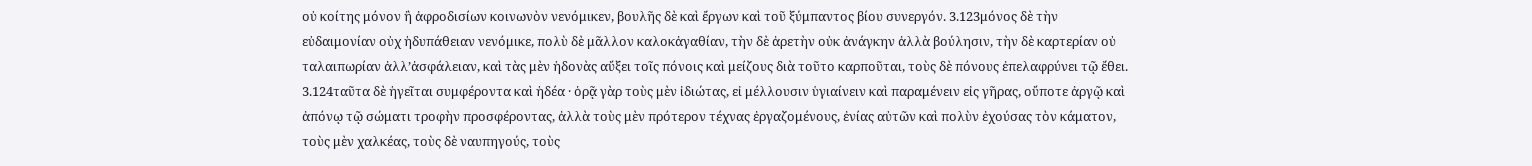οὐ κοίτης μόνον ἢ ἀφροδισίων κοινωνὸν νενόμικεν, βουλῆς δὲ καὶ ἔργων καὶ τοῦ ξύμπαντος βίου συνεργόν. 3.123μόνος δὲ τὴν εὐδαιμονίαν οὐχ ἡδυπάθειαν νενόμικε, πολὺ δὲ μᾶλλον καλοκἀγαθίαν, τὴν δὲ ἀρετὴν οὐκ ἀνάγκην ἀλλὰ βούλησιν, τὴν δὲ καρτερίαν οὐ ταλαιπωρίαν ἀλλ’ἀσφάλειαν, καὶ τὰς μὲν ἡδονὰς αὔξει τοῖς πόνοις καὶ μείζους διὰ τοῦτο καρποῦται, τοὺς δὲ πόνους ἐπελαφρύνει τῷ ἔθει. 3.124ταῦτα δὲ ἡγεῖται συμφέροντα καὶ ἡδέα · ὁρᾷ γὰρ τοὺς μὲν ἰδιώτας, εἰ μέλλουσιν ὑγιαίνειν καὶ παραμένειν εἰς γῆρας, οὔποτε ἀργῷ καὶ ἀπόνῳ τῷ σώματι τροφὴν προσφέροντας, ἀλλὰ τοὺς μὲν πρότερον τέχνας ἐργαζομένους, ἐνίας αὐτῶν καὶ πολὺν ἐχούσας τὸν κάματον, τοὺς μὲν χαλκέας, τοὺς δὲ ναυπηγούς, τοὺς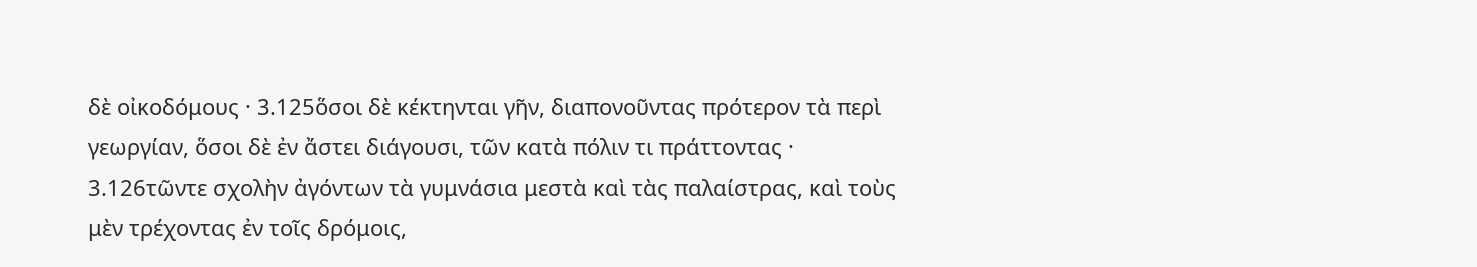δὲ οἰκοδόμους · 3.125ὅσοι δὲ κέκτηνται γῆν, διαπονοῦντας πρότερον τὰ περὶ γεωργίαν, ὅσοι δὲ ἐν ἄστει διάγουσι, τῶν κατὰ πόλιν τι πράττοντας · 3.126τῶντε σχολὴν ἀγόντων τὰ γυμνάσια μεστὰ καὶ τὰς παλαίστρας, καὶ τοὺς μὲν τρέχοντας ἐν τοῖς δρόμοις,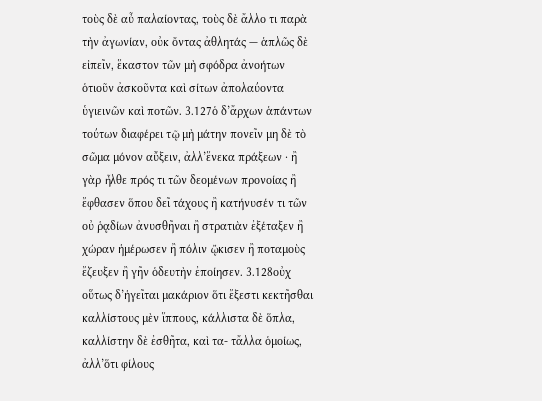τοὺς δὲ αὖ παλαίοντας, τοὺς δὲ ἄλλο τι παρὰ τὴν ἀγωνίαν, οὐκ ὄντας ἀθλητάς — ἁπλῶς δὲ εἰπεῖν, ἕκαστον τῶν μὴ σφόδρα ἀνοήτων ὁτιοῦν ἀσκοῦντα καὶ σίτων ἀπολαύοντα ὑγιεινῶν καὶ ποτῶν. 3.127ὁ δ’ἄρχων ἁπάντων τούτων διαφέρει τῷ μὴ μάτην πονεῖν μη δὲ τὸ σῶμα μόνον αὔξειν, ἀλλ’ἕνεκα πράξεων · ἢ γὰρ ἦλθε πρός τι τῶν δεομένων προνοίας ἢ ἔφθασεν ὅπου δεῖ τάχους ἢ κατήνυσέν τι τῶν οὐ ῥᾳδίων ἀνυσθῆναι ἢ στρατιὰν ἐξέταξεν ἢ χώραν ἡμέρωσεν ἢ πόλιν ᾤκισεν ἢ ποταμοὺς ἔζευξεν ἢ γῆν ὁδευτὴν ἐποίησεν. 3.128οὐχ οὕτως δ’ἡγεῖται μακάριον ὅτι ἔξεστι κεκτῆσθαι καλλίστους μὲν ἵππους, κάλλιστα δὲ ὅπλα, καλλίστην δὲ ἐσθῆτα, καὶ τα- τἄλλα ὁμοίως, ἀλλ’ὅτι φίλους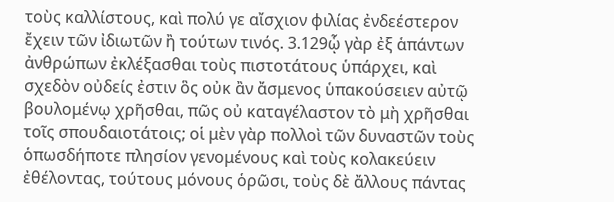τοὺς καλλίστους, καὶ πολύ γε αἴσχιον φιλίας ἐνδεέστερον ἔχειν τῶν ἰδιωτῶν ἢ τούτων τινός. 3.129ᾧ γὰρ ἐξ ἁπάντων ἀνθρώπων ἐκλέξασθαι τοὺς πιστοτάτους ὑπάρχει, καὶ σχεδὸν οὐδείς ἐστιν ὃς οὐκ ἂν ἄσμενος ὑπακούσειεν αὐτῷ βουλομένῳ χρῆσθαι, πῶς οὐ καταγέλαστον τὸ μὴ χρῆσθαι τοῖς σπουδαιοτάτοις; οἱ μὲν γὰρ πολλοὶ τῶν δυναστῶν τοὺς ὁπωσδήποτε πλησίον γενομένους καὶ τοὺς κολακεύειν ἐθέλοντας, τούτους μόνους ὁρῶσι, τοὺς δὲ ἄλλους πάντας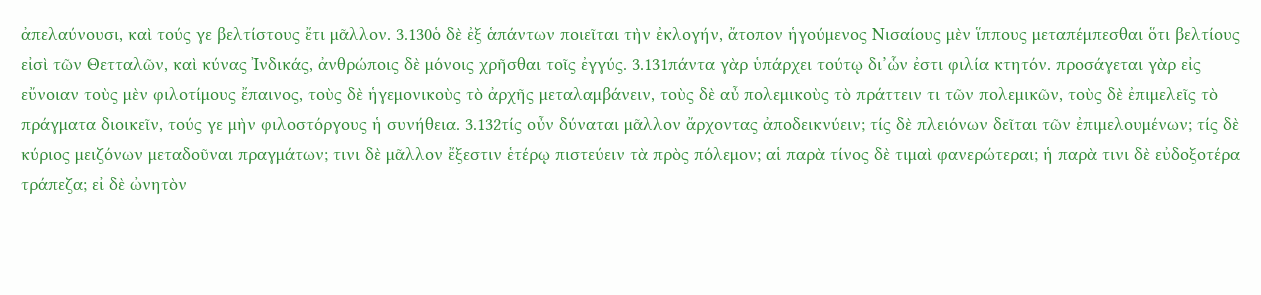ἀπελαύνουσι, καὶ τούς γε βελτίστους ἔτι μᾶλλον. 3.130ὁ δὲ ἐξ ἁπάντων ποιεῖται τὴν ἐκλογήν, ἄτοπον ἡγούμενος Νισαίους μὲν ἵππους μεταπέμπεσθαι ὅτι βελτίους εἰσὶ τῶν Θετταλῶν, καὶ κύνας Ἰνδικάς, ἀνθρώποις δὲ μόνοις χρῆσθαι τοῖς ἐγγύς. 3.131πάντα γὰρ ὑπάρχει τούτῳ δι’ὧν ἐστι φιλία κτητόν. προσάγεται γὰρ εἰς εὔνοιαν τοὺς μὲν φιλοτίμους ἔπαινος, τοὺς δὲ ἡγεμονικοὺς τὸ ἀρχῆς μεταλαμβάνειν, τοὺς δὲ αὖ πολεμικοὺς τὸ πράττειν τι τῶν πολεμικῶν, τοὺς δὲ ἐπιμελεῖς τὸ πράγματα διοικεῖν, τούς γε μὴν φιλοστόργους ἡ συνήθεια. 3.132τίς οὖν δύναται μᾶλλον ἄρχοντας ἀποδεικνύειν; τίς δὲ πλειόνων δεῖται τῶν ἐπιμελουμένων; τίς δὲ κύριος μειζόνων μεταδοῦναι πραγμάτων; τινι δὲ μᾶλλον ἔξεστιν ἑτέρῳ πιστεύειν τὰ πρὸς πόλεμον; αἱ παρὰ τίνος δὲ τιμαὶ φανερώτεραι; ἡ παρὰ τινι δὲ εὐδοξοτέρα τράπεζα; εἰ δὲ ὠνητὸν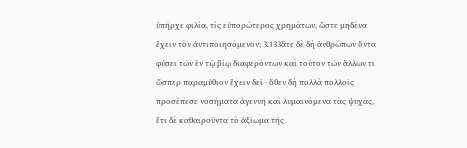ὑπῆρχε φιλία, τίς εὐπορώτερος χρημάτων, ὥστε μηδένα ἔχειν τὸν ἀντιποιησόμενον; 3.133ἅτε δὲ δὴ ἀνθρώπων ὄντα φύσει τῶν ἐν τῷ βίῳ διαφερόντων καὶ τοῦτον τῶν ἄλλων τι ὥσπερ παραμύθιον ἔχειν δεῖ · ὅθεν δὴ πολλὰ πολλοῖς προσέπεσε νοσήματα ἀγεννῆ καὶ λυμαινόμενα τὰς ψυχάς, ἔτι δὲ καθαιροῦντα τὸ ἀξίωμα τῆς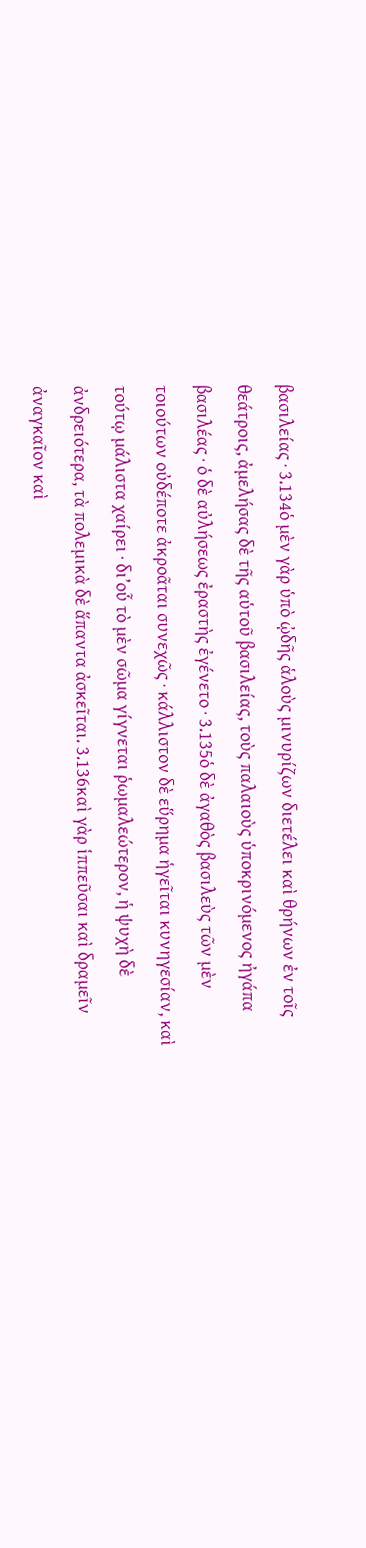βασιλείας · 3.134ὁ μὲν γὰρ ὑπὸ ᾠδῆς ἁλοὺς μινυρίζων διετέλει καὶ θρήνων ἐν τοῖς θεάτροις, ἀμελήσας δὲ τῆς αὑτοῦ βασιλείας, τοὺς παλαιοὺς ὑποκρινόμενος ἠγάπα βασιλέας · ὁ δὲ αὐλήσεως ἐραστὴς ἐγένετο · 3.135ὁ δὲ ἀγαθὸς βασιλεὺς τῶν μὲν τοιούτων οὐδέποτε ἀκροᾶται συνεχῶς · κάλλιστον δὲ εὕρημα ἡγεῖται κυνηγεσίαν, καὶ τούτῳ μάλιστα χαίρει · δι’οὗ τὸ μὲν σῶμα γίγνεται ῥωμαλεώτερον, ἡ ψυχὴ δὲ ἀνδρειότερα, τὰ πολεμικὰ δὲ ἅπαντα ἀσκεῖται. 3.136καὶ γὰρ ἱππεῦσαι καὶ δραμεῖν ἀναγκαῖον καὶ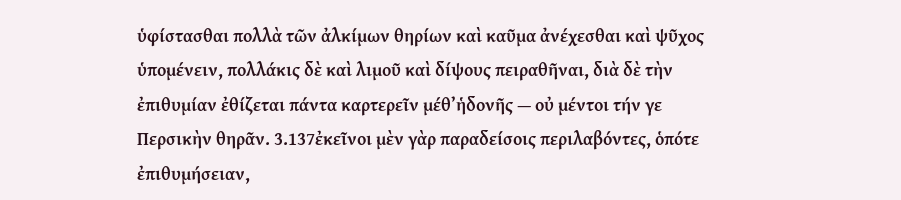ὑφίστασθαι πολλὰ τῶν ἀλκίμων θηρίων καὶ καῦμα ἀνέχεσθαι καὶ ψῦχος ὑπομένειν, πολλάκις δὲ καὶ λιμοῦ καὶ δίψους πειραθῆναι, διὰ δὲ τὴν ἐπιθυμίαν ἐθίζεται πάντα καρτερεῖν μέθ’ἡδονῆς — οὐ μέντοι τήν γε Περσικὴν θηρᾶν. 3.137ἐκεῖνοι μὲν γὰρ παραδείσοις περιλαβόντες, ὁπότε ἐπιθυμήσειαν,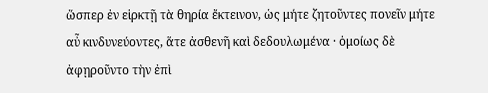ὥσπερ ἐν εἱρκτῇ τὰ θηρία ἔκτεινον, ὡς μήτε ζητοῦντες πονεῖν μήτε αὖ κινδυνεύοντες, ἅτε ἀσθενῆ καὶ δεδουλωμένα · ὁμοίως δὲ ἀφῃροῦντο τὴν ἐπὶ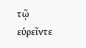τῷ εὑρεῖντε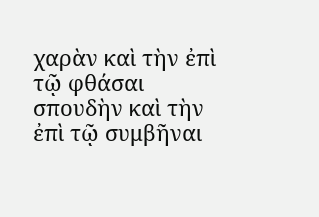χαρὰν καὶ τὴν ἐπὶ τῷ φθάσαι σπουδὴν καὶ τὴν ἐπὶ τῷ συμβῆναι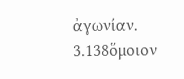ἀγωνίαν. 3.138ὅμοιον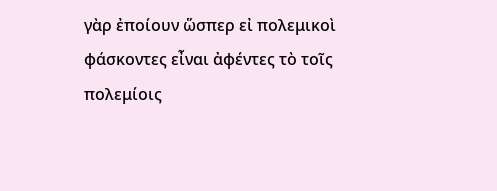γὰρ ἐποίουν ὥσπερ εἰ πολεμικοὶ φάσκοντες εἶναι ἀφέντες τὸ τοῖς πολεμίοις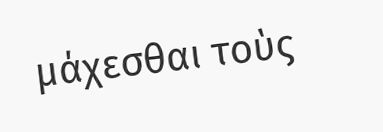μάχεσθαι τοὺς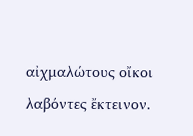αἰχμαλώτους οἴκοι λαβόντες ἔκτεινον.